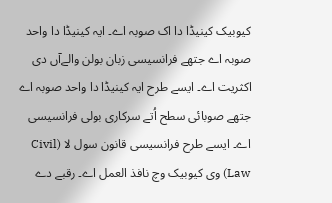کیوبیک کینیڈا دا اک صوبہ اے۔ ایہ کینیڈا دا واحد صوبہ اے جتھے فرانسیسی زبان بولن والےآں دی اکثریت اے۔ ايسے طرح ایہ کینیڈا دا واحد صوبہ اے جتھے صوبائی سطح اُتے سرکاری بولی فرانسیسی اے۔ ايسے طرح فرانسیسی قانون سول لا (Civil Law) وی کیوبیک وچ نافذ العمل اے۔ رقبے دے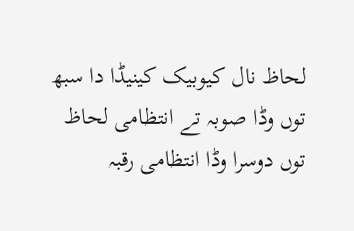لحاظ نال کیوبیک کینیڈا دا سبھ توں وڈا صوبہ تے انتظامی لحاظ توں دوسرا وڈا انتظامی رقبہ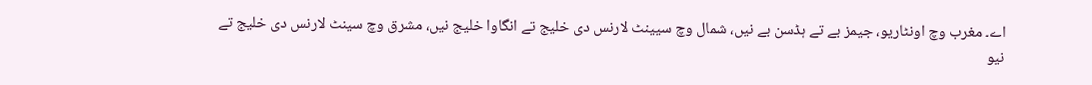اے۔ مغرب وچ اونٹاریو، جیمز بے تے ہڈسن بے نيں، شمال وچ سیینٹ لارنس دی خلیج تے انگاوا خلیج نيں، مشرق وچ سینٹ لارنس دی خلیج تے نیو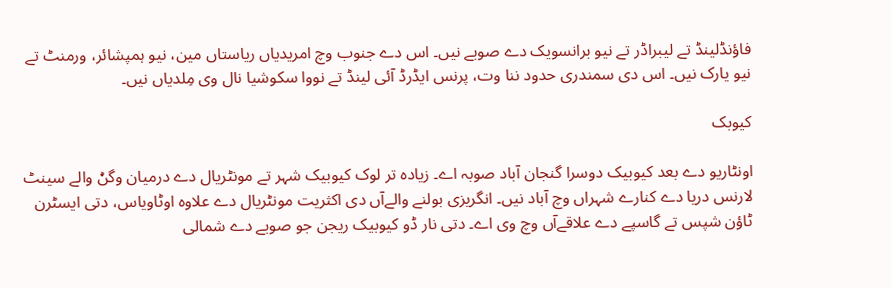فاؤنڈلینڈ تے لیبراڈر تے نیو برانسویک دے صوبے نيں۔ اس دے جنوب وچ امریدیاں ریاستاں مین، نیو ہمپشائر، ورمنٹ تے نیو یارک نيں۔ اس دی سمندری حدود ننا وت، پرنس ایڈرڈ آئی لینڈ تے نووا سکوشیا نال وی مِلدیاں نيں۔

کیوبک

اونٹاریو دے بعد کیوبیک دوسرا گنجان آباد صوبہ اے۔ زیادہ تر لوک کیوبیک شہر تے مونٹریال دے درمیان وگݨ والے سینٹ لارنس دریا دے کنارے شہراں وچ آباد نيں۔ انگریزی بولنے والےآں دی اکثریت مونٹریال دے علاوہ اوٹاویاس، دتی ایسٹرن ٹاؤن شپس تے گاسپے دے علاقےآں وچ وی اے۔ دتی نار ڈو کیوبیک ریجن جو صوبے دے شمالی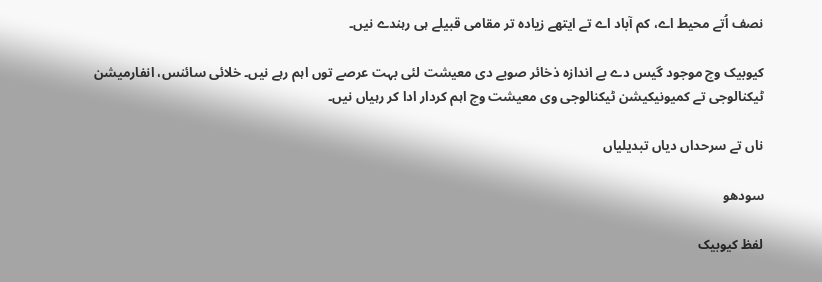نصف اُتے محیط اے، کم آباد اے تے ایتھے زیادہ تر مقامی قبیلے ہی رہندے نيں۔

کیوبیک وچ موجود گیس دے بے اندازہ ذخائر صوبے دی معیشت لئی بہت عرصے توں اہم رہے نيں۔ خلائی سائنس، انفارمیشن ٹیکنالوجی تے کمیونیکیشن ٹیکنالوجی وی معیشت وچ اہم کردار ادا کر رہیاں نيں۔

ناں تے سرحداں دیاں تبدیلیاں

سودھو

لفظ کیوبیک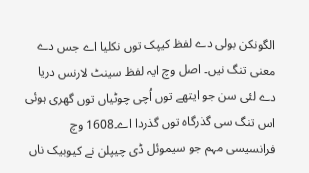الگونکن بولی دے لفظ کیپک توں نکلیا اے جس دے معنی تنگ نيں۔ اصل وچ ایہ لفظ سینٹ لارنس دریا دے لئی سن جو ایتھے توں اُچی چوٹیاں توں گھری ہوئی اس تنگ سی گذرگاہ توں گذردا اے۔1608 وچ فرانسیسی مہم جو سیموئل ڈی چیپلن نے کیوبیک ناں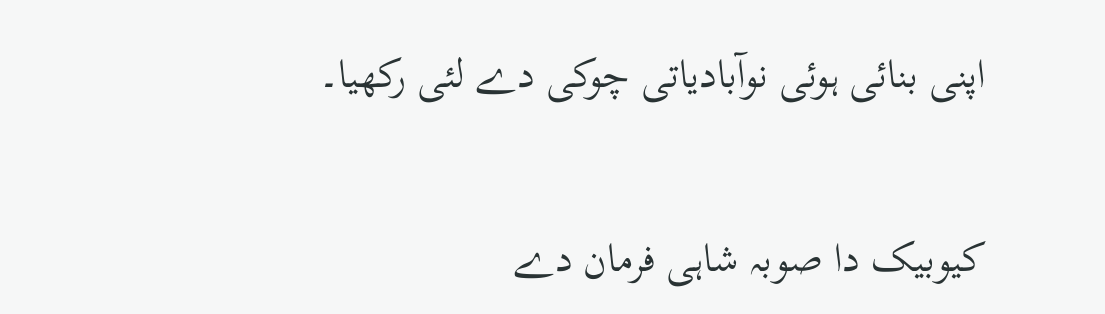اپنی بنائی ہوئی نوآبادیاتی چوکی دے لئی رکھیا۔

کیوبیک دا صوبہ شاہی فرمان دے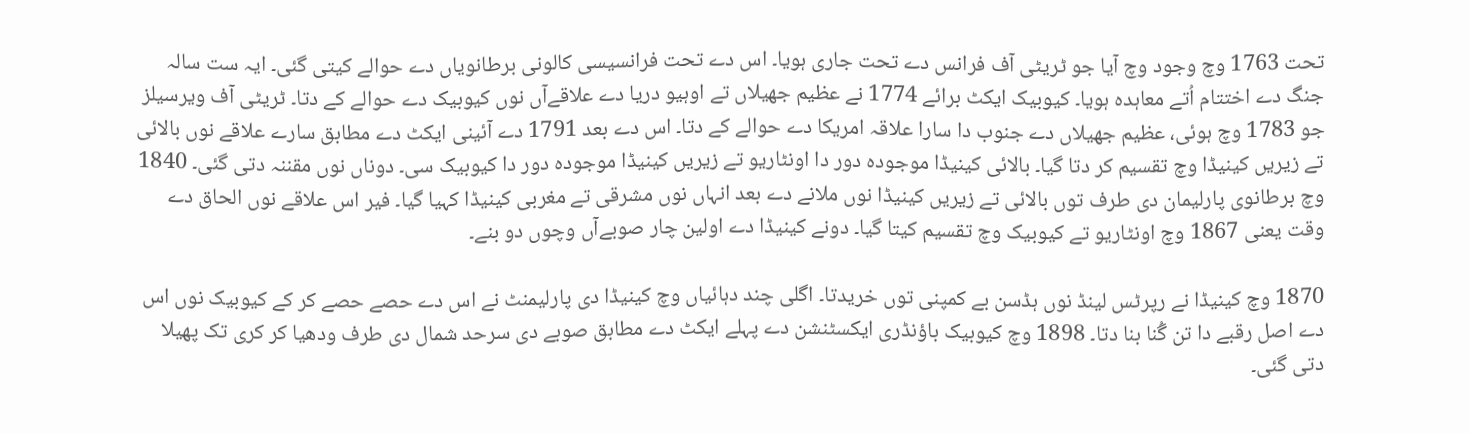تحت 1763 وچ وجود وچ آیا جو ٹریٹی آف فرانس دے تحت جاری ہويا۔ اس دے تحت فرانسیسی کالونی برطانویاں دے حوالے کيتی گئی۔ ایہ ست سالہ جنگ دے اختتام اُتے معاہدہ ہويا۔ کیوبیک ایکٹ برائے 1774 نے عظیم جھیلاں تے اوہیو دریا دے علاقےآں نوں کیوبیک دے حوالے کے دتا۔ ٹریٹی آف ویرسیلز جو 1783 وچ ہوئی، عظیم جھیلاں دے جنوب دا سارا علاقہ امریکا دے حوالے کے دتا۔ اس دے بعد 1791 دے آئینی ایکٹ دے مطابق سارے علاقے نوں بالائی تے زیريں کینیڈا وچ تقسیم کر دتا گیا۔ بالائی کینیڈا موجودہ دور دا اونٹاریو تے زیريں کینیڈا موجودہ دور دا کیوبیک سی۔ دوناں نوں مقننہ دتی گئی۔ 1840 وچ برطانوی پارلیمان دی طرف توں بالائی تے زیريں کینیڈا نوں ملانے دے بعد انہاں نوں مشرقی تے مغربی کینیڈا کہیا گیا۔ فیر اس علاقے نوں الحاق دے وقت یعنی 1867 وچ اونٹاریو تے کیوبیک وچ تقسیم کيتا گیا۔ دونے کینیڈا دے اولین چار صوبےآں وچوں دو بنے۔

1870 وچ کینیڈا نے رپرٹس لینڈ نوں ہڈسن بے کمپنی توں خریدتا۔ اگلی چند دہائیاں وچ کینیڈا دی پارلیمنٹ نے اس دے حصے حصے کر کے کیوبیک نوں اس دے اصل رقبے دا تن گُنا بنا دتا۔ 1898 وچ کیوبیک باؤنڈری ایکسٹنشن دے پہلے ایکٹ دے مطابق صوبے دی سرحد شمال دی طرف ودھیا کر کری تک پھیلا دتی گئی۔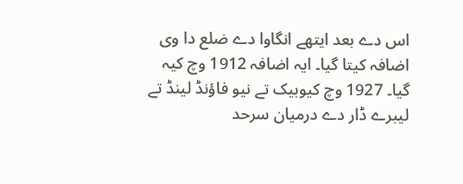اس دے بعد ایتھے انگاوا دے ضلع دا وی اضافہ کيتا گیا۔ ایہ اضافہ 1912 وچ کیہ گیا۔ 1927 وچ کیوبیک تے نیو فاؤنڈ لینڈ تے لیبرے ڈار دے درمیان سرحد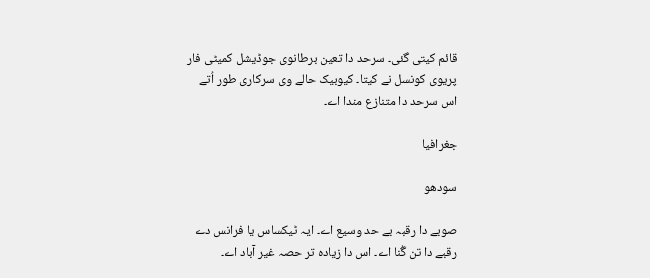قائم کيتی گئی۔ سرحد دا تعین برطانوی جوڈیشل کمیٹی فار پریوی کونسل نے کيتا۔ کیوبیک حالے وی سرکاری طور اُتے اس سرحد دا متنازع مندا اے۔

جغرافیا

سودھو

صوبے دا رقبہ بے حد وسیع اے۔ ایہ ٹیکساس یا فرانس دے رقبے دا تن گُنا اے۔ اس دا زیادہ تر حصہ غیر آباد اے۔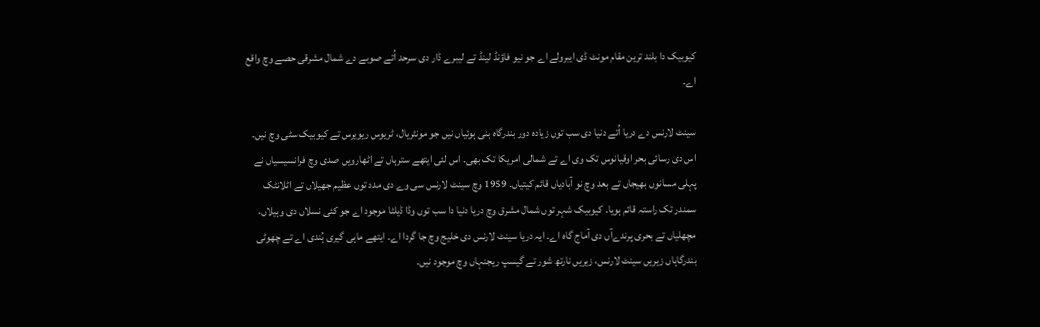کیوبیک دا بلند ترین مقام مونٹ ڈی ایبرولے اے جو نیو فاؤنڈ لینڈ تے لیبرے ڈار دی سرحد اُتے صوبے دے شمال مشرقی حصے وچ واقع اے۔

سینٹ لارنس دے دریا اُتے دنیا دی سب توں زیادہ دور بندرگاہ بنی ہوئیاں نيں جو مونٹریال، ٹریوس ریویرس تے کیوبیک سٹی وچ نيں۔ اس دی رسائی بحر اوقیانوس تک وی اے تے شمالی امریکا تک بھی۔ اس لئی ایتھے سترہاں تے اٹھارويں صدی وچ فرانسیسیاں نے پہلی مسانوں بھیجاں تے بعد وچ نو آبادیاں قائم کيتیاں۔ 1959 وچ سینٹ لارنس سی وے دی مدد توں عظیم جھیلاں تے اٹلانٹک سمندر تک راستہ قائم ہويا۔ کیوبیک شہر توں شمال مشرق وچ دریا دنیا دا سب توں وڈا ڈیلٹا موجود اے جو کئی نسلاں دی وہیلاں، مچھلیاں تے بحری پرندےآں دی آماج گاہ اے۔ ایہ دریا سینٹ لارنس دی خلیج وچ جا گردا اے۔ ایتھے ماہی گیری ہُندی اے تے چھوٹی بندرگاہاں زیريں سینٹ لارنس، زیريں نارتھ شور تے گیسپ ریجنہاں وچ موجود نيں۔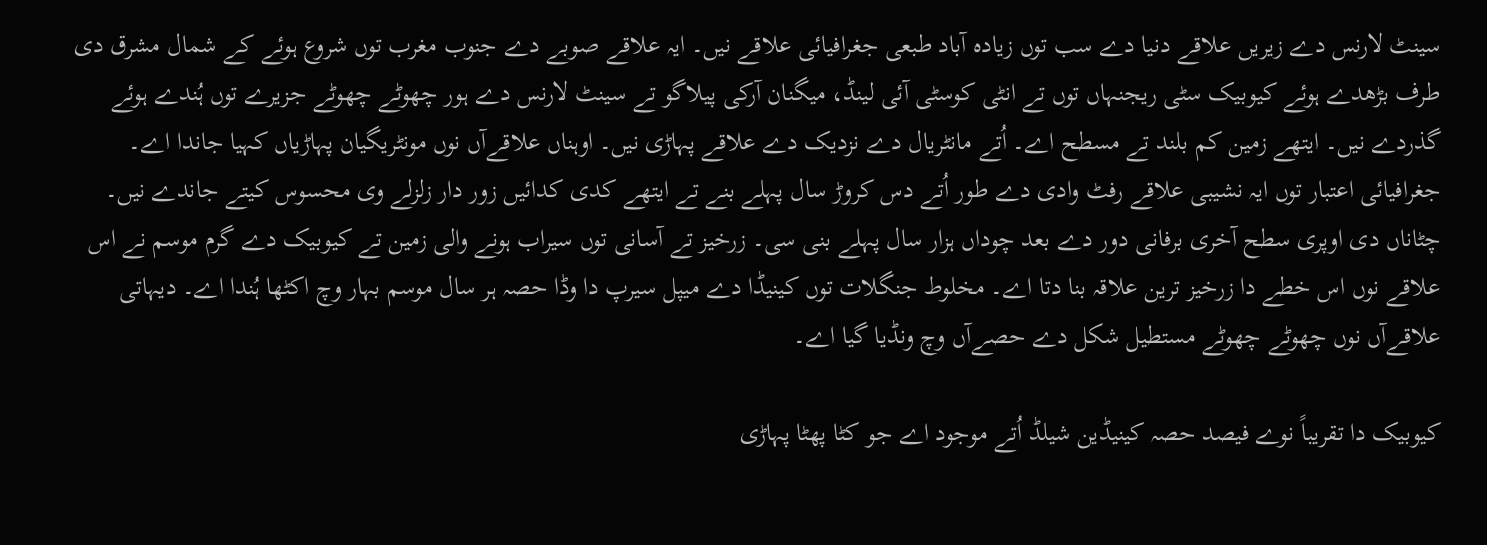سینٹ لارنس دے زیريں علاقے دنیا دے سب توں زیادہ آباد طبعی جغرافیائی علاقے نيں۔ ایہ علاقے صوبے دے جنوب مغرب توں شروع ہوئے کے شمال مشرق دی طرف بڑھدے ہوئے کیوبیک سٹی ریجنہاں توں تے انٹی کوسٹی آئی لینڈ، میگنان آرکی پیلاگو تے سینٹ لارنس دے ہور چھوٹے چھوٹے جزیرے توں ہُندے ہوئے گذردے نيں۔ ایتھے زمین کم بلند تے مسطح اے۔ اُتے مانٹریال دے نزدیک دے علاقے پہاڑی نيں۔ اوہناں علاقےآں نوں مونٹریگیان پہاڑیاں کہیا جاندا اے۔ جغرافیائی اعتبار توں ایہ نشیبی علاقے رفٹ وادی دے طور اُتے دس کروڑ سال پہلے بنے تے ایتھے کدی کدائيں زور دار زلزلے وی محسوس کیتے جاندے نيں۔ چٹاناں دی اوپری سطح آخری برفانی دور دے بعد چوداں ہزار سال پہلے بنی سی۔ زرخیز تے آسانی توں سیراب ہونے والی زمین تے کیوبیک دے گرم موسم نے اس علاقے نوں اس خطے دا زرخیز ترین علاقہ بنا دتا اے۔ مخلوط جنگلات توں کینیڈا دے میپل سیرپ دا وڈا حصہ ہر سال موسم بہار وچ اکٹھا ہُندا اے۔ دیہاتی علاقےآں نوں چھوٹے چھوٹے مستطیل شکل دے حصےآں وچ ونڈیا گیا اے۔

کیوبیک دا تقریباً نوے فیصد حصہ کینیڈین شیلڈ اُتے موجود اے جو کٹا پھٹا پہاڑی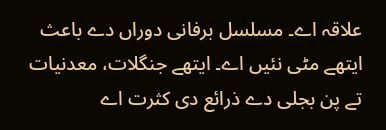علاقہ اے۔ مسلسل برفانی دوراں دے باعث ایتھے مٹی نئيں اے۔ ایتھے جنگلات، معدنیات تے پن بجلی دے ذرائع دی کثرت اے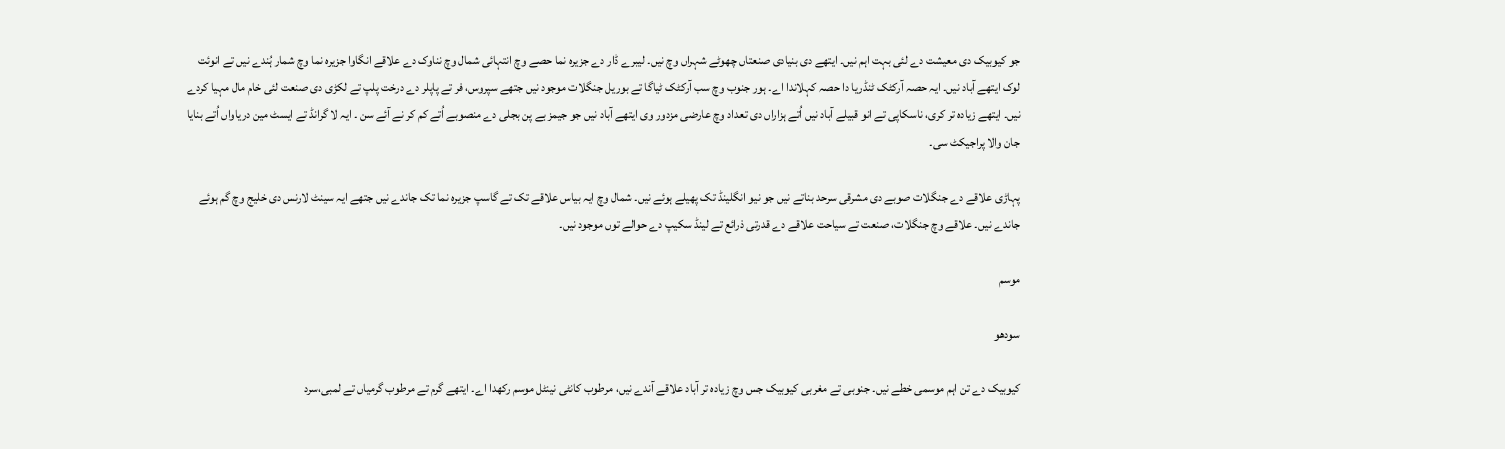جو کیوبیک دی معیشت دے لئی بہت اہم نيں۔ ایتھے دی بنیادی صنعتاں چھوٹے شہراں وچ نيں۔ لیبرے ڈار دے جزیرہ نما حصے وچ انتہائی شمال وچ نناوک دے علاقے انگاوا جزیرہ نما وچ شمار ہُندے نيں تے انوئت لوک ایتھے آباد نيں۔ ایہ حصہ آرکٹک ٹنڈریا دا حصہ کہلاندا اے۔ ہور جنوب وچ سب آرکٹک ٹیاگا تے بوریل جنگلات موجود نيں جتھے سپروس، فر تے پاپلر دے درخت پلپ تے لکڑی دی صنعت لئی خام مال مہیا کردے نيں۔ ایتھے زیادہ تر کری، ناسکاپی تے انو قبیلے آباد نيں اُتے ہزاراں دی تعداد وچ عارضی مزدور وی ایتھے آباد نيں جو جیمز بے پن بجلی دے منصوبے اُتے کم کر نے آئے سن ۔ ایہ لا گرانڈ تے ایسٹ مین دریاواں اُتے بنایا جان والا پراجیکٹ سی۔

پہاڑی علاقے دے جنگلات صوبے دی مشرقی سرحد بناتے نيں جو نیو انگلینڈ تک پھیلے ہوئے نيں۔ شمال وچ ایہ بیاس علاقے تک تے گاسپ جزیرہ نما تک جاندے نيں جتھے ایہ سینٹ لارنس دی خلیج وچ گم ہوئے جاندے نيں۔ علاقے وچ جنگلات، صنعت تے سیاحت علاقے دے قدرتی ذرائع تے لینڈ سکیپ دے حوالے توں موجود نيں۔

موسم

سودھو

کیوبیک دے تن اہم موسمی خطے نيں۔ جنوبی تے مغربی کیوبیک جس وچ زیادہ تر آباد علاقے آندے نيں، مرطوب کانٹی نینٹل موسم رکھدا اے۔ ایتھے گرم تے مرطوب گرمیاں تے لمبی،سرد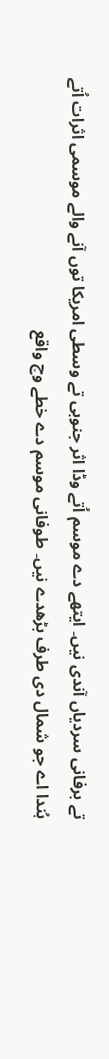تے برفانی سردیاں آندی نيں۔ ایتھے دے موسم اُتے وڈا اثر جنوبی تے وسطی امریکا توں آنے والے موسمی اثرات اُتے ہُندا اے جو شمال دی طرف بڑھدے نيں۔ طوفانی موسم دے خطے وچ واقع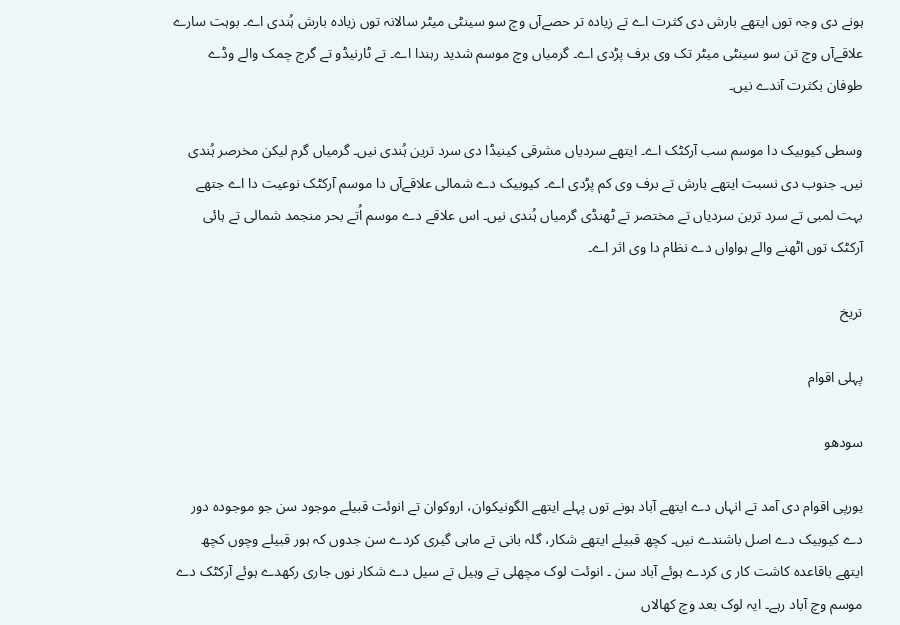ہونے دی وجہ توں ایتھے بارش دی کثرت اے تے زیادہ تر حصےآں وچ سو سینٹی میٹر سالانہ توں زیادہ بارش ہُندی اے۔ بوہت سارے علاقےآں وچ تن سو سینٹی میٹر تک وی برف پڑدی اے۔ گرمیاں وچ موسم شدید رہندا اے۔ تے ٹارنیڈو تے گرج چمک والے وڈے طوفان بکثرت آندے نيں۔

وسطی کیوبیک دا موسم سب آرکٹک اے۔ ایتھے سردیاں مشرقی کینیڈا دی سرد ترین ہُندی نيں۔ گرمیاں گرم لیکن مخرصر ہُندی نيں۔ جنوب دی نسبت ایتھے بارش تے برف وی کم پڑدی اے۔ کیوبیک دے شمالی علاقےآں دا موسم آرکٹک نوعیت دا اے جتھے بہت لمبی تے سرد ترین سردیاں تے مختصر تے ٹھنڈی گرمیاں ہُندی نيں۔ اس علاقے دے موسم اُتے بحر منجمد شمالی تے ہائی آرکٹک توں اٹھنے والے ہواواں دے نظام دا وی اثر اے۔

تریخ

پہلی اقوام

سودھو

یورپی اقوام دی آمد تے انہاں دے ایتھے آباد ہونے توں پہلے ایتھے الگونیکوان، اروکوان تے انوئت قبیلے موجود سن جو موجودہ دور دے کیوبیک دے اصل باشندے نيں۔ کچھ قبیلے ایتھے شکار، گلہ بانی تے ماہی گیری کردے سن جدوں کہ ہور قبیلے وچوں کچھ ایتھے باقاعدہ کاشت کار ی کردے ہوئے آباد سن ۔ انوئت لوک مچھلی تے وہیل تے سیل دے شکار نوں جاری رکھدے ہوئے آرکٹک دے موسم وچ آباد رہے۔ ایہ لوک بعد وچ کھالاں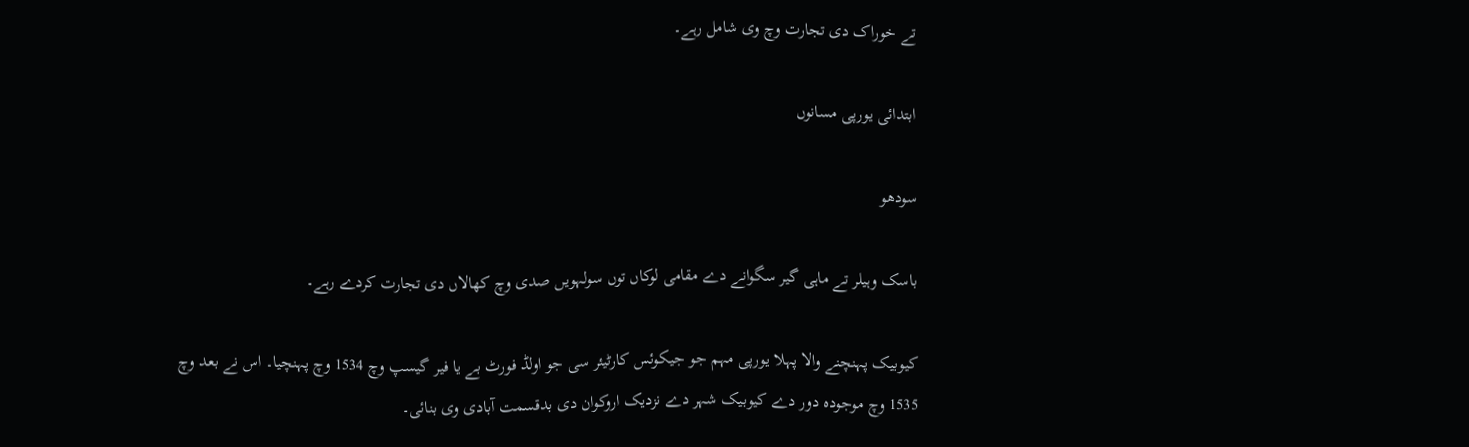تے خوراک دی تجارت وچ وی شامل رہے۔

ابتدائی یورپی مسانوں

سودھو

باسک وہیلر تے ماہی گیر سگوانے دے مقامی لوکاں توں سولہويں صدی وچ کھالاں دی تجارت کردے رہے۔

کیوبیک پہنچنے والا پہلا یورپی مہم جو جیکوئس کارٹیئر سی جو اولڈ فورٹ بے یا فیر گیسپ وچ 1534 وچ پہنچیا۔ اس نے بعد وچ 1535 وچ موجودہ دور دے کیوبیک شہر دے نزدیک اروکوان دی بدقسمت آبادی وی بنائی۔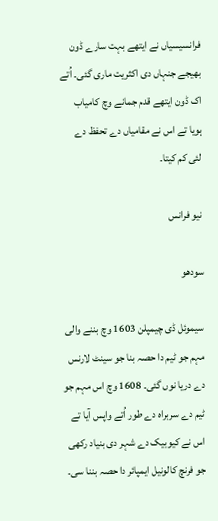فرانسیسیاں نے ایتھے بہت سارے ڈون بھیجے جنہاں دی اکثریت ماری گئی۔ اُتے اک ڈون ایتھے قدم جمانے وچ کامیاب ہويا تے اس نے مقامیاں دے تحفظ دے لئی کم کيتا۔

نیو فرانس

سودھو

سیموئل ڈی چیمپلن 1603 وچ بننے والی مہم جو ٹیم دا حصہ بنا جو سینٹ لارنس دے دریا نوں گئی۔ 1608 وچ اس مہم جو ٹیم دے سربراہ دے طور اُتے واپس آیا تے اس نے کیوبیک دے شہر دی بنیاد رکھی جو فرنچ کالونیل ایمپائر دا حصہ بننا سی۔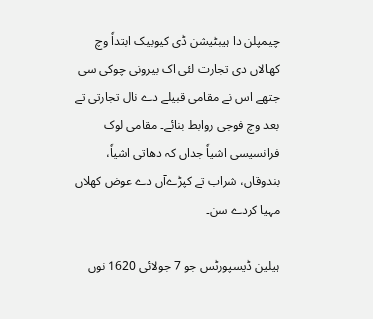چیمپلن دا ہیبٹیشن ڈی کیوبیک ابتداٗ وچ کھالاں دی تجارت لئی اک بیرونی چوکی سی جتھے اس نے مقامی قبیلے دے نال تجارتی تے بعد وچ فوجی روابط بنائے۔ مقامی لوک فرانسیسی اشیاٗ جداں کہ دھاتی اشیاٗ، بندوقاں، شراب تے کپڑےآں دے عوض کھلاں مہیا کردے سن۔

ہیلین ڈیسپورٹس جو 7 جولائی 1620 نوں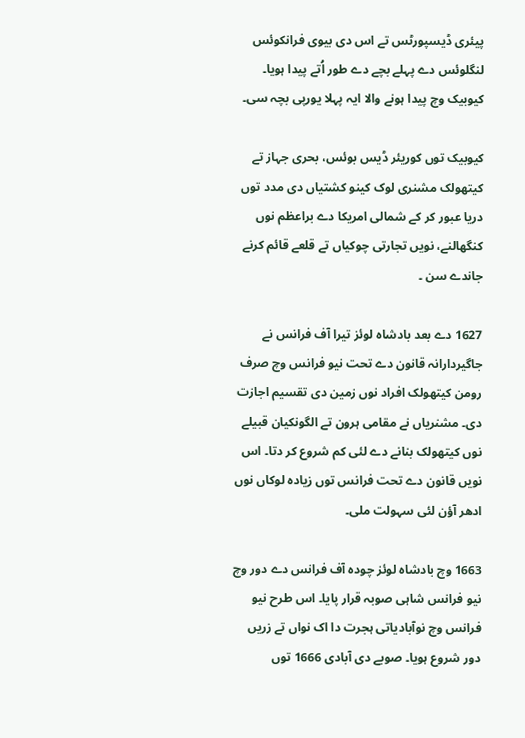پیئری ڈیسپورٹس تے اس دی بیوی فرانکوئس لنگلوئس دے پہلے بچے دے طور اُتے پیدا ہويا۔ کیوبیک وچ پیدا ہونے والا ایہ پہلا یورپی بچہ سی۔

کیوبیک توں کوریئر ڈیس بوئس، بحری جہاز تے کیتھولک مشنری لوک کینو کشتیاں دی مدد توں دریا عبور کر کے شمالی امریکا دے براعظم نوں کنگھالنے، نويں تجارتی چوکیاں تے قلعے قائم کرنے جاندے سن ۔

1627 دے بعد بادشاہ لوئز تیرا آف فرانس نے جاگیردارانہ قانون دے تحت نیو فرانس وچ صرف رومن کیتھولک افراد نوں زمین دی تقسیم اجازت دی۔ مشنریاں نے مقامی ہرون تے الگونکیان قبیلے نوں کیتھولک بنانے دے لئی کم شروع کر دتا۔ اس نويں قانون دے تحت فرانس توں زیادہ لوکاں نوں ادھر آؤن لئی سہولت ملی۔

1663 وچ بادشاہ لوئز چودہ آف فرانس دے دور وچ نیو فرانس شاہی صوبہ قرار پایا۔ اس طرح نیو فرانس وچ نوآبادیاتی ہجرت دا اک نواں تے زريں دور شروع ہويا۔ صوبے دی آبادی 1666 توں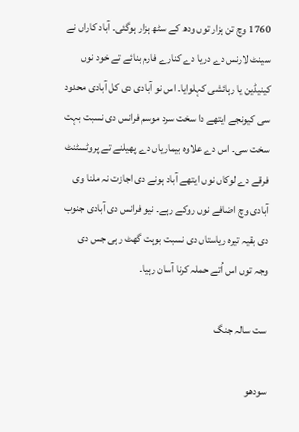1760 وچ تن ہزار توں ودھ کے سٹھ ہزار ہوگئی۔ آباد کاراں نے سینٹ لارنس دے دریا دے کنارے فارم بنائے تے خود نوں کینیڈین یا رہائشی کہلوایا۔ اس نو آبادی دی کل آبادی محدود سی کیونجے ایتھے دا سخت سرد موسم فرانس دی نسبت بہت سخت سی۔ اس دے علاوہ بیماریاں دے پھیلنے تے پروٹسٹنٹ فرقے دے لوکاں نوں ایتھے آباد ہونے دی اجازت نہ ملنا وی آبادی وچ اضافے نوں روکے رہے۔ نیو فرانس دی آبادی جنوب دی بقیہ تیرہ ریاستاں دی نسبت بوہت گھٹ رہی جس دی وجہ توں اس اُتے حملہ کرنا آسان رہیا۔

ست سالہ جنگ

سودھو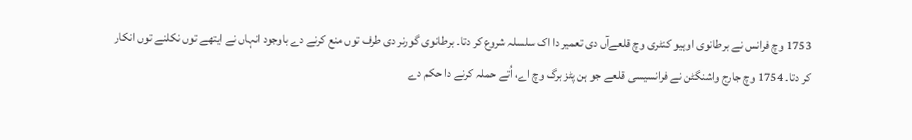1753 وچ فرانس نے برطانوی اوہیو کنٹری وچ قلعےآں دی تعمیر دا اک سلسلہ شروع کر دتا۔ برطانوی گورنر دی طرف توں منع کرنے دے باوجود انہاں نے ایتھے توں نکلنے توں انکار کر دتا۔ 1754 وچ جارج واشنگٹن نے فرانسیسی قلعے جو ہن پٹز برگ وچ اے، اُتے حملہ کرنے دا حکم دے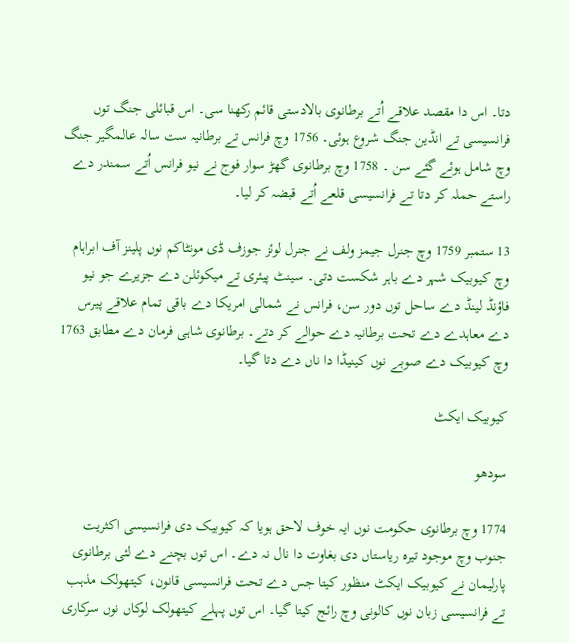دتا۔ اس دا مقصد علاقے اُتے برطانوی بالادستی قائم رکھنا سی۔ اس قبائلی جنگ توں فرانسیسی تے انڈین جنگ شروع ہوئی۔ 1756 وچ فرانس تے برطانیہ ست سالہ عالمگیر جنگ وچ شامل ہوئے گئے سن ۔ 1758 وچ برطانوی گھڑ سوار فوج نے نیو فرانس اُتے سمندر دے راستے حملہ کر دتا تے فرانسیسی قلعے اُتے قبضہ کر ليا۔

13 ستمبر 1759 وچ جنرل جیمز ولف نے جنرل لوئز جوزف ڈی مونٹاکم نوں پلینز آف ابراہام وچ کیوبیک شہر دے باہر شکست دتی۔ سینٹ پیئری تے میکوئلن دے جزیرے جو نیو فاؤنڈ لینڈ دے ساحل توں دور سن، فرانس نے شمالی امریکا دے باقی تمام علاقے پیرس دے معاہدے دے تحت برطانیہ دے حوالے کر دتے۔ برطانوی شاہی فرمان دے مطابق 1763 وچ کیوبیک دے صوبے نوں کینیڈا دا ناں دے دتا گیا۔

کیوبیک ایکٹ

سودھو

1774 وچ برطانوی حکومت نوں ایہ خوف لاحق ہويا کہ کیوبیک دی فرانسیسی اکثریت جنوب وچ موجود تیرہ ریاستاں دی بغاوت دا نال نہ دے۔ اس توں بچنے دے لئی برطانوی پارلیمان نے کیوبیک ایکٹ منظور کيتا جس دے تحت فرانسیسی قانون، کیتھولک مذہب تے فرانسیسی زبان نوں کالونی وچ رائج کيتا گیا۔ اس توں پہلے کیتھولک لوکاں نوں سرکاری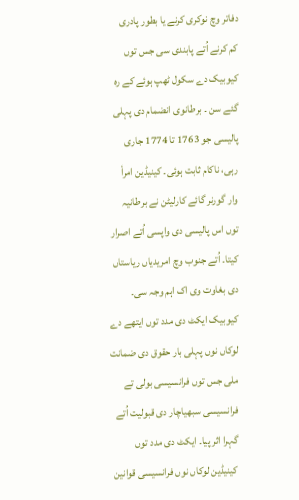دفاتر وچ نوکری کرنے یا بطور پادری کم کرنے اُتے پابندی سی جس توں کیوبیک دے سکول ٹھپ ہوئے کے رہ گئے سن ۔ برطانوی انضمام دی پہلی پالیسی جو 1763 تا 1774 جاری رہی، ناکام ثابت ہوئی۔ کینیڈین امراٗ وار گورنر گائے کارلیٹن نے برطانیہ توں اس پالیسی دی واپسی اُتے اصرار کيتا۔ اُتے جنوب وچ امریدیاں ریاستاں دی بغاوت وی اک اہم وجہ سی۔ کیوبیک ایکٹ دی مدد توں ایتھے دے لوکاں نوں پہلی بار حقوق دی ضمانت ملی جس توں فرانسیسی بولی تے فرانسیسی سبھیاچار دی قبولیت اُتے گہرا اثر پيا۔ ایکٹ دی مدد توں کینیڈین لوکاں نوں فرانسیسی قوانین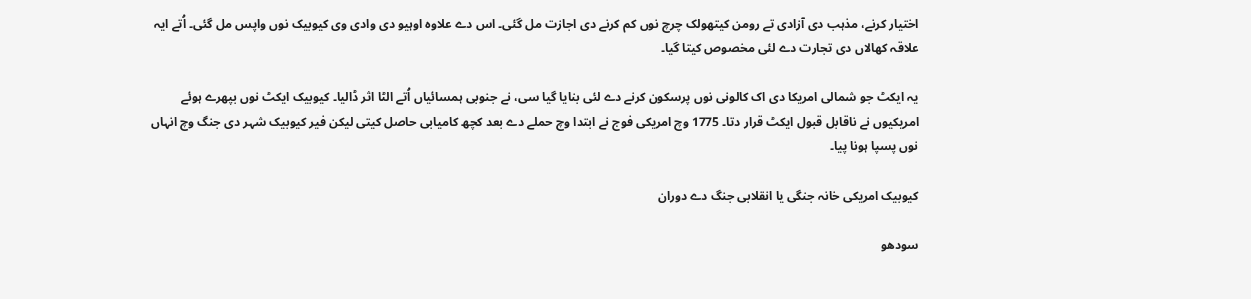اختیار کرنے، مذہب دی آزادی تے رومن کیتھولک چرچ نوں کم کرنے دی اجازت مل گئی۔ اس دے علاوہ اوہیو دی وادی وی کیوبیک نوں واپس مل گئی۔ اُتے ایہ علاقہ کھالاں دی تجارت دے لئی مخصوص کيتا گیا۔

یہ ایکٹ جو شمالی امریکا دی اک کالونی نوں پرسکون کرنے دے لئی بنایا گیا سی، نے جنوبی ہمسائیاں اُتے الٹا اثر ڈالیا۔ کیوبیک ایکٹ نوں بپھرے ہوئے امریکیوں نے ناقابل قبول ایکٹ قرار دتا۔ 1775 وچ امریکی فوج نے ابتدا وچ حملے دے بعد کچھ کامیابی حاصل کيتی لیکن فیر کیوبیک شہر دی جنگ وچ انہاں نوں پسپا ہونا پيا۔

کیوبیک امریکی خانہ جنگی یا انقلابی جنگ دے دوران

سودھو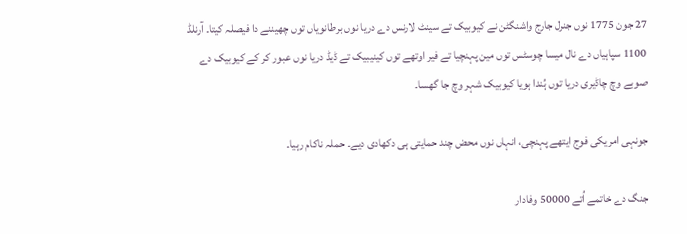27 جون 1775 نوں جنرل جارج واشنگٹن نے کیوبیک تے سینٹ لارنس دے دریا نوں برطانویاں توں چھیننے دا فیصلہ کيتا۔ آرنلڈ 1100 سپاہیاں دے نال میسا چوسٹس توں مین پہنچیا تے فیر اوتھے توں کینیبیک تے ڈیڈ دریا نوں عبور کر کے کیوبیک دے صوبے وچ چاڈیری دریا توں ہُندا ہويا کیوبیک شہر وچ جا گھسا۔

جونہی امریکی فوج ایتھے پہنچی، انہاں نوں محض چند حمایتی ہی دکھادی دیے۔ حملہ ناکام رہیا۔

جنگ دے خاتمے اُتے 50000 وفادار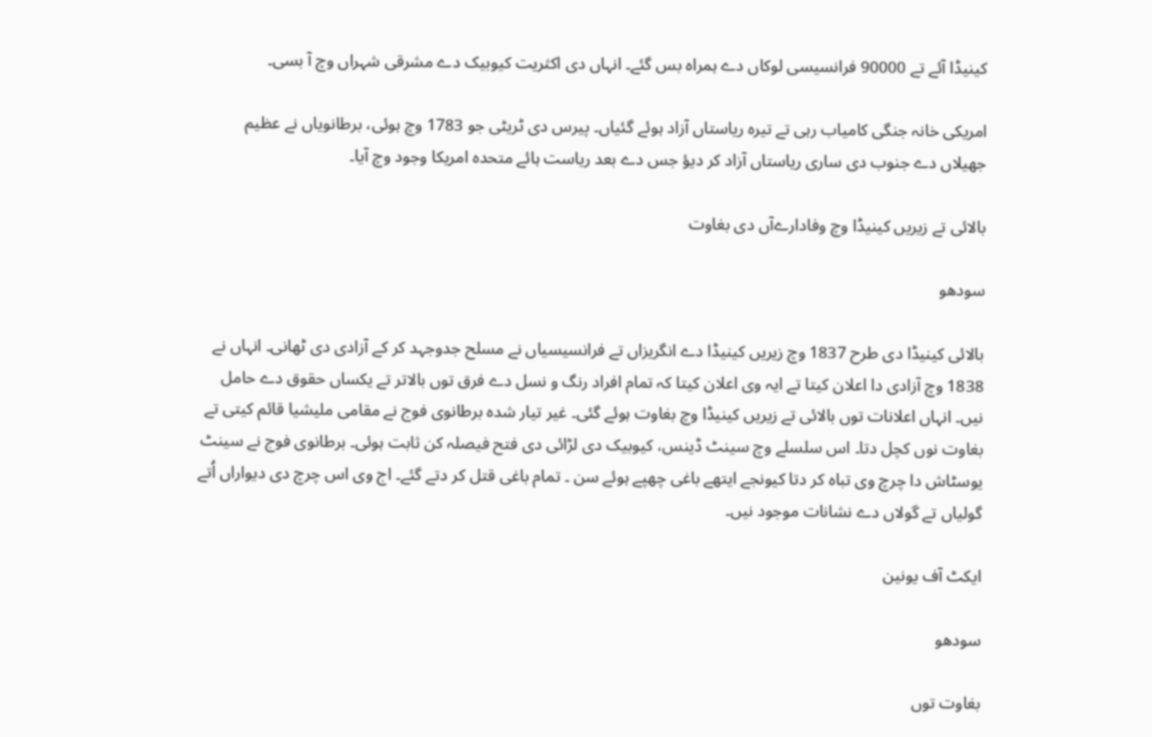کینیڈا آئے تے 90000 فرانسیسی لوکاں دے ہمراہ بس گئے۔ انہاں دی اکثریت کیوبیک دے مشرقی شہراں وچ آ بسی۔

امریکی خانہ جنگی کامیاب رہی تے تیرہ ریاستاں آزاد ہوئے گئياں۔ پیرس دی ٹریٹی جو 1783 وچ ہوئی، برطانویاں نے عظیم جھیلاں دے جنوب دی ساری ریاستاں آزاد کر دیؤ جس دے بعد ریاست ہائے متحدہ امریکا وجود وچ آیا۔

بالائی تے زیريں کینیڈا وچ وفادارےآں دی بغاوت

سودھو

بالائی کینیڈا دی طرح 1837 وچ زیريں کینیڈا دے انگریزاں تے فرانسیسیاں نے مسلح جدوجہد کر کے آزادی دی ٹھانی۔ انہاں نے 1838 وچ آزادی دا اعلان کيتا تے ایہ وی اعلان کيتا کہ تمام افراد رنگ و نسل دے فرق توں بالاتر تے یکساں حقوق دے حامل نيں۔ انہاں اعلانات توں بالائی تے زیريں کینیڈا وچ بغاوت ہوئے گئی۔ غیر تیار شدہ برطانوی فوج نے مقامی ملیشیا قائم کيتی تے بغاوت نوں کچل دتا۔ اس سلسلے وچ سینٹ ڈینس، کیوبیک دی لڑائی دی فتح فیصلہ کن ثابت ہوئی۔ برطانوی فوج نے سینٹ یوسٹاش دا چرچ وی تباہ کر دتا کیونجے ایتھے باغی چھپے ہوئے سن ۔ تمام باغی قتل کر دتے گئے۔ اج وی اس چرچ دی دیواراں اُتے گولیاں تے گولاں دے نشانات موجود نيں۔

ایکٹ آف یونین

سودھو

بغاوت توں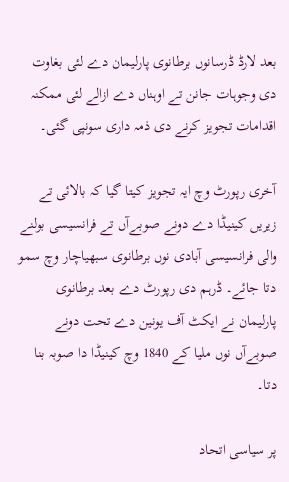بعد لارڈ ڈرسانوں برطانوی پارلیمان دے لئی بغاوت دی وجوہات جانن تے اوہناں دے ازالے لئی ممکنہ اقدامات تجویز کرنے دی ذمہ داری سونپی گئی۔

آخری رپورٹ وچ ایہ تجویز کيتا گیا کہ بالائی تے زیريں کینیڈا دے دونے صوبےآں تے فرانسیسی بولنے والی فرانسیسی آبادی نوں برطانوی سبھیاچار وچ سمو دتا جائے۔ ڈرہم دی رپورٹ دے بعد برطانوی پارلیمان نے ایکٹ آف یونین دے تحت دونے صوبےآں نوں ملیا کے 1840 وچ کینیڈا دا صوبہ بنا دتا۔

پر سیاسی اتحاد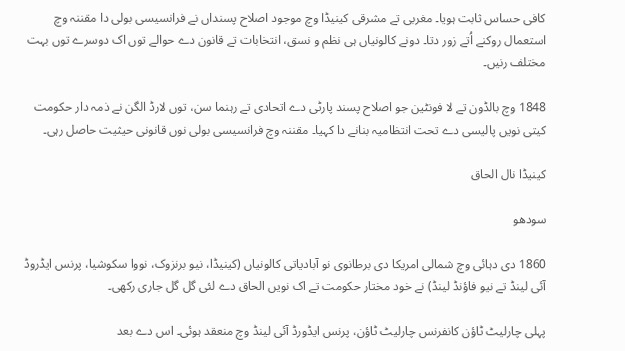کافی حساس ثابت ہويا۔ مغربی تے مشرقی کینیڈا وچ موجود اصلاح پسنداں نے فرانسیسی بولی دا مقننہ وچ استعمال روکنے اُتے زور دتا۔ دونے کالونیاں ہی نظم و نسق، انتخابات تے قانون دے حوالے توں اک دوسرے توں بہت مختلف رنيں۔

1848 وچ بالڈون تے لا فونٹین جو اصلاح پسند پارٹی دے اتحادی تے رہنما سن، توں لارڈ الگن نے ذمہ دار حکومت کیتی نويں پالیسی دے تحت انتظامیہ بنانے دا کہیا۔ مقننہ وچ فرانسیسی بولی نوں قانونی حیثیت حاصل رہی۔

کینیڈا نال الحاق

سودھو

1860 دی دہائی وچ شمالی امریکا دی برطانوی نو آبادیاتی کالونیاں (کینیڈا، نیو برنزوک، نووا سکوشیا، پرنس ایڈروڈ آئی لینڈ تے نیو فاؤنڈ لینڈ) نے خود مختار حکومت تے اک نويں الحاق دے لئی گل گل جاری رکھی۔

پہلی چارلیٹ ٹاؤن کانفرنس چارلیٹ ٹاؤن، پرنس ایڈورڈ آئی لینڈ وچ منعقد ہوئی۔ اس دے بعد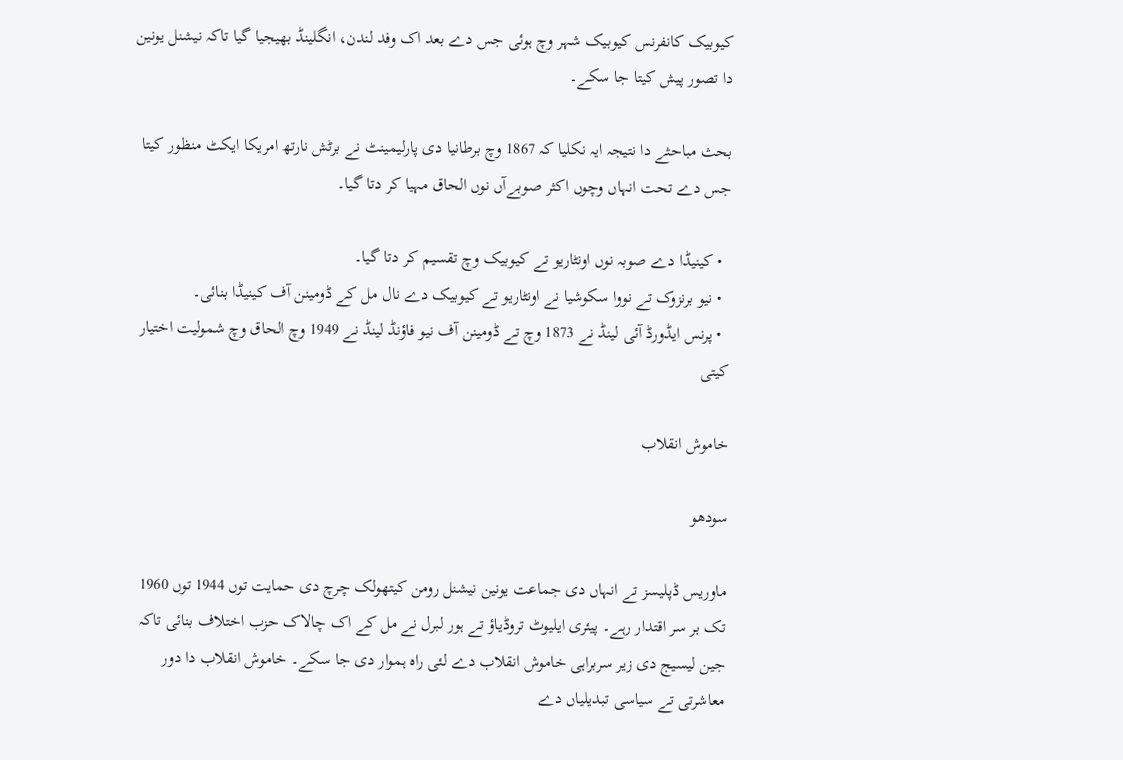کیوبیک کانفرنس کیوبیک شہر وچ ہوئی جس دے بعد اک وفد لندن، انگلینڈ بھیجیا گیا تاکہ نیشنل یونین دا تصور پیش کيتا جا سکے۔

بحث مباحثے دا نتیجہ ایہ نکلیا کہ 1867 وچ برطانیا دی پارلیمینٹ نے برٹش نارتھ امریکا ایکٹ منظور کيتا جس دے تحت انہاں وچوں اکثر صوبےآں نوں الحاق مہیا کر دتا گیا۔

  • کینیڈا دے صوبہ نوں اونٹاریو تے کیوبیک وچ تقسیم کر دتا گیا۔
  • نیو برنزوک تے نووا سکوشیا نے اونٹاریو تے کیوبیک دے نال مل کے ڈومینن آف کینیڈا بنائی۔
  • پرنس ایڈورڈ آئی لینڈ نے 1873 وچ تے ڈومینن آف نیو فاؤنڈ لینڈ نے 1949 وچ الحاق وچ شمولیت اختیار کيتی

خاموش انقلاب

سودھو

ماوریس ڈپلیسز تے انہاں دی جماعت یونین نیشنل رومن کیتھولک چرچ دی حمایت توں 1944 توں 1960 تک بر سر اقتدار رہے۔ پیئری ایلیوٹ تروڈیاؤ تے ہور لبرل نے مل کے اک چالاک حزب اختلاف بنائی تاکہ جین لیسیج دی زیر سربراہی خاموش انقلاب دے لئی راہ ہموار دی جا سکے۔ خاموش انقلاب دا دور معاشرتی تے سیاسی تبدیلیاں دے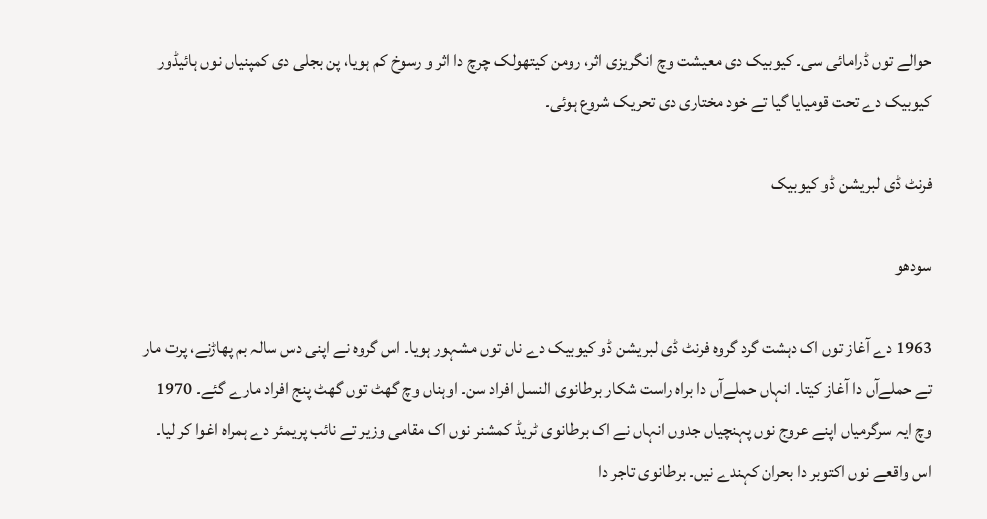حوالے توں ڈرامائی سی۔ کیوبیک دی معیشت وچ انگریزی اثر، رومن کیتھولک چرچ دا اثر و رسوخ کم ہويا، پن بجلی دی کمپنیاں نوں ہائیڈور کیوبیک دے تحت قومیایا گیا تے خود مختاری دی تحریک شروع ہوئی۔

فرنٹ ڈی لبریشن ڈو کیوبیک

سودھو

1963 دے آغاز توں اک دہشت گرد گروہ فرنٹ ڈی لبریشن ڈو کیوبیک دے ناں توں مشہور ہويا۔ اس گروہ نے اپنی دس سالہ بم پھاڑنے، پرت مار تے حملےآں دا آغاز کيتا۔ انہاں حملےآں دا براہ راست شکار برطانوی النسل افراد سن۔ اوہناں وچ گھٹ توں گھٹ پنج افراد مارے گئے۔ 1970 وچ ایہ سرگرمیاں اپنے عروج نوں پہنچیاں جدوں انہاں نے اک برطانوی ٹریڈ کمشنر نوں اک مقامی وزیر تے نائب پریمئر دے ہمراہ اغوا کر ليا۔ اس واقعے نوں اکتوبر دا بحران کہندے نيں۔ برطانوی تاجر دا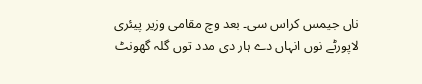ناں جیمس کراس سی۔ بعد وچ مقامی وزیر پیئری لاپورٹے نوں انہاں دے ہار دی مدد توں گلہ گھونٹ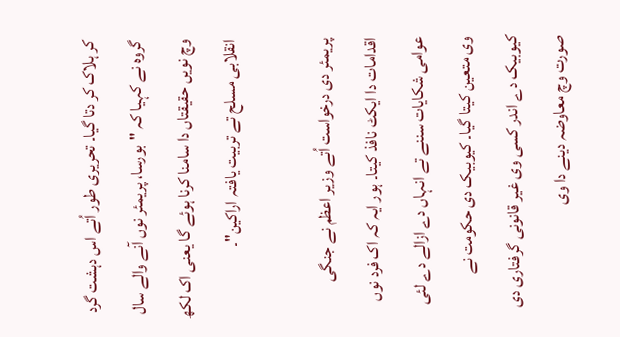کر ہلاک کر دتا گیا۔ تحریری طور اُتے اس دہشت گرد گروہ نے کہیا کہ "بورسا، پریمئر نوں آنے والے سال وچ نويں حقیقتاں دا سامنا کرنا ہوئے گا یعنی اک لکھ انقلابی مسلح تے تربیت یافتہ اراکین"۔

پریمئر دی درخواست اُتے وزیر اعظم نے جنگی اقدامات دا ایکٹ نافذ کيتا۔ ہور ایہ کہ اک فرد نوں عوامی شکایات سننے تے انہاں دے ازالے دے لئی وی متعین کيتا گیا۔ کیوبیک دی حکومت نے کیوبیک دے اندر کسی وی غیر قانونی گرفتاری دی صورت وچ معاوضہ دینے دا وی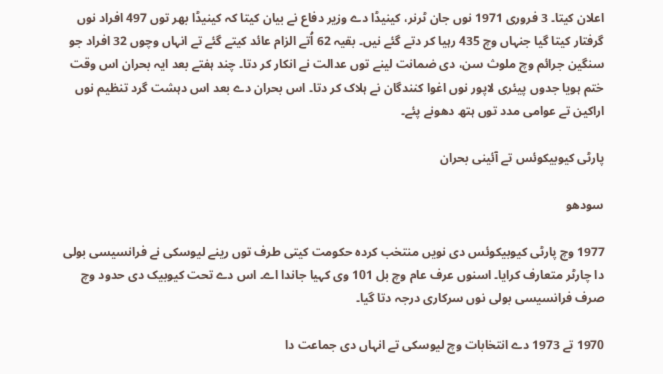اعلان کيتا۔ 3 فروری 1971 نوں جان ٹرنر، کینیڈا دے وزیر دفاع نے بیان کيتا کہ کینیڈا بھر توں 497 افراد نوں گرفتار کيتا گیا جنہاں وچ 435 رہیا کر دتے گئے نيں۔ بقیہ 62 اُتے الزام عائد کیتے گئے تے انہاں وچوں 32 افراد جو سنگین جرائم وچ ملوث سن، دی ضمانت لینے توں عدالت نے انکار کر دتا۔ چند ہفتے بعد ایہ بحران اس وقت ختم ہويا جدوں پیئری لاپور نوں اغوا کنندگان نے ہلاک کر دتا۔ اس بحران دے بعد اس دہشت گرد تنظیم نوں اراکین تے عوامی مدد توں ہتھ دھونے پئے۔

پارٹی کیوبیکوئس تے آئینی بحران

سودھو

1977 وچ پارٹی کیوبیکوئس دی نويں منتخب کردہ حکومت کیتی طرف توں رینے لیوسکی نے فرانسیسی بولی دا چارٹر متعارف کرایا۔ اسنوں عرف عام وچ بل 101 وی کہیا جاندا اے۔ اس دے تحت کیوبیک دی حدود وچ صرف فرانسیسی بولی نوں سرکاری درجہ دتا گیا۔

1970 تے 1973 دے انتخابات وچ لیوسکی تے انہاں دی جماعت دا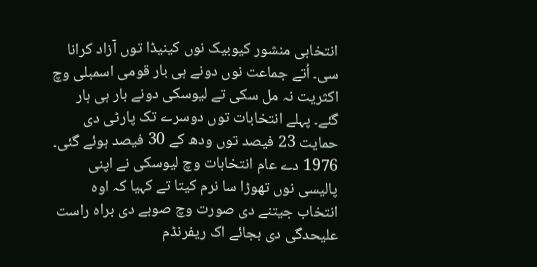انتخابی منشور کیوبیک نوں کینیڈا توں آزاد کرانا سی۔ اُتے جماعت نوں دونے ہی بار قومی اسمبلی وچ اکثریت نہ مل سکی تے لیوسکی دونے بار ہی ہار گئے۔ پہلے انتخابات توں دوسرے تک پارٹی دی حمایت 23 فیصد توں ودھ کے 30 فیصد ہوئے گئی۔ 1976 دے عام انتخابات وچ لیوسکی نے اپنی پالیسی نوں تھوڑا سا نرم کيتا تے کہیا کہ اوہ انتخاب جیتنے دی صورت وچ صوبے دی براہ راست علیحدگی دی بجائے اک ریفرنڈم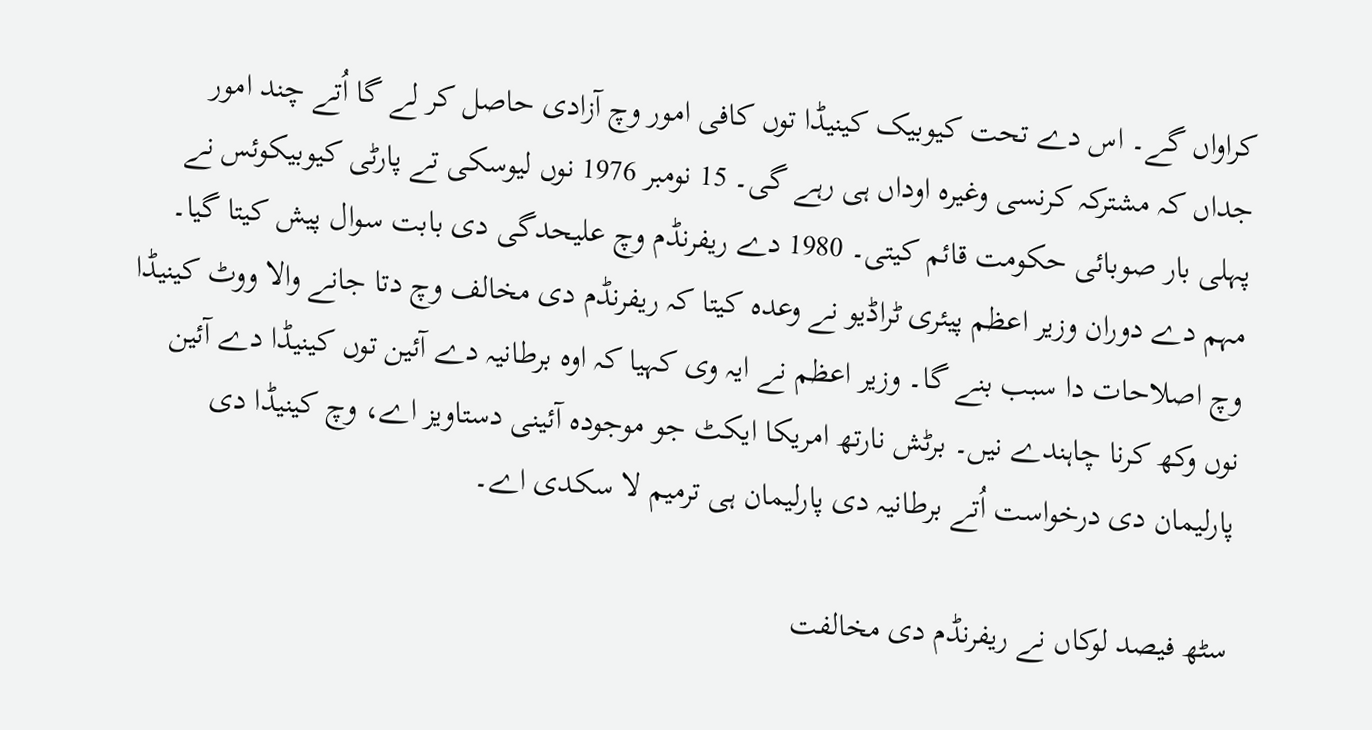کراواں گے۔ اس دے تحت کیوبیک کینیڈا توں کافی امور وچ آزادی حاصل کر لے گا اُتے چند امور جداں کہ مشترکہ کرنسی وغیرہ اوداں ہی رہے گی۔ 15 نومبر 1976 نوں لیوسکی تے پارٹی کیوبیکوئس نے پہلی بار صوبائی حکومت قائم کيتی۔ 1980 دے ریفرنڈم وچ علیحدگی دی بابت سوال پیش کيتا گیا۔ مہم دے دوران وزیر اعظم پیئری ٹراڈیو نے وعدہ کيتا کہ ریفرنڈم دی مخالف وچ دتا جانے والا ووٹ کینیڈا وچ اصلاحات دا سبب بنے گا۔ وزیر اعظم نے ایہ وی کہیا کہ اوہ برطانیہ دے آئین توں کینیڈا دے آئین نوں وکھ کرنا چاہندے نيں۔ برٹش نارتھ امریکا ایکٹ جو موجودہ آئینی دستاویز اے، وچ کینیڈا دی پارلیمان دی درخواست اُتے برطانیہ دی پارلیمان ہی ترمیم لا سکدی اے۔

سٹھ فیصد لوکاں نے ریفرنڈم دی مخالفت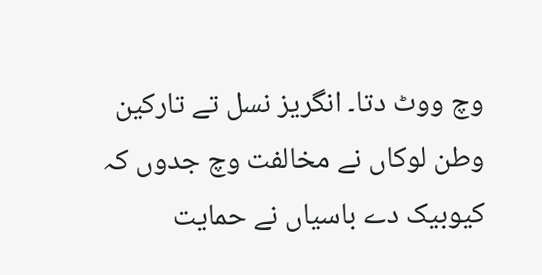وچ ووٹ دتا۔ انگریز نسل تے تارکین وطن لوکاں نے مخالفت وچ جدوں کہ کیوبیک دے باسیاں نے حمایت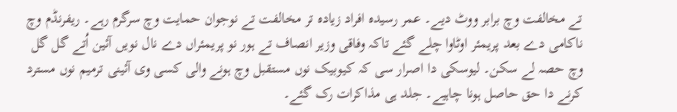تے مخالفت وچ برابر ووٹ دیے۔ عمر رسیدہ افراد زیادہ تر مخالفت تے نوجوان حمایت وچ سرگرم رہے۔ ریفرنڈم وچ ناکامی دے بعد پریمئر اوٹاوا چلے گئے تاکہ وفاقی وزیر انصاف تے ہور نو پریمئراں دے نال نويں آئین اُتے گل گل وچ حصہ لے سکن۔ لیوسکی دا اصرار سی کہ کیوبیک نوں مستقبل وچ ہونے والی کسی وی آئینی ترمیم نوں مسترد کرنے دا حق حاصل ہونا چاہیے۔ جلد ہی مذاکرات رک گئے۔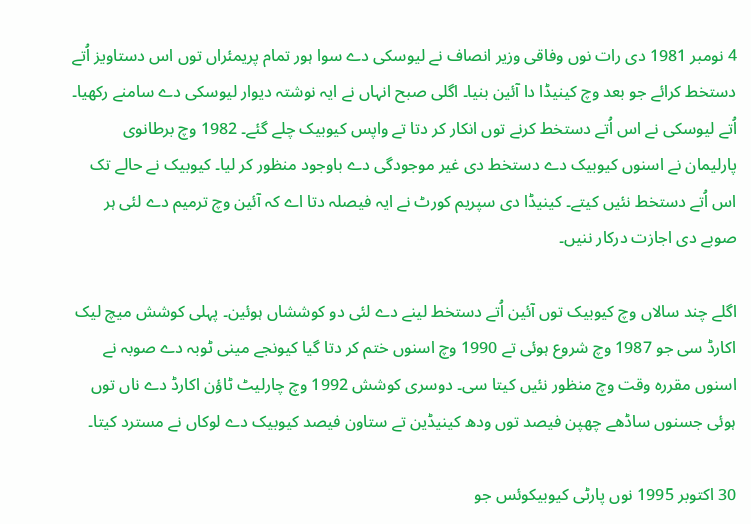4 نومبر 1981 دی رات نوں وفاقی وزیر انصاف نے لیوسکی دے سوا ہور تمام پریمئراں توں اس دستاویز اُتے دستخط کرائے جو بعد وچ کینیڈا دا آئین بنیا۔ اگلی صبح انہاں نے ایہ نوشتہ دیوار لیوسکی دے سامنے رکھیا۔ اُتے لیوسکی نے اس اُتے دستخط کرنے توں انکار کر دتا تے واپس کیوبیک چلے گئے۔ 1982 وچ برطانوی پارلیمان نے اسنوں کیوبیک دے دستخط دی غیر موجودگی دے باوجود منظور کر ليا۔ کیوبیک نے حالے تک اس اُتے دستخط نئيں کیتے۔ کینیڈا دی سپریم کورٹ نے ایہ فیصلہ دتا اے کہ آئین وچ ترمیم دے لئی ہر صوبے دی اجازت درکار ننيں۔

اگلے چند سالاں وچ کیوبیک توں آئین اُتے دستخط لینے دے لئی دو کوششاں ہوئین۔ پہلی کوشش میچ لیک اکارڈ سی جو 1987 وچ شروع ہوئی تے 1990 وچ اسنوں ختم کر دتا گیا کیونجے مینی ٹوبہ دے صوبہ نے اسنوں مقررہ وقت وچ منظور نئيں کيتا سی۔ دوسری کوشش 1992 وچ چارلیٹ ٹاؤن اکارڈ دے ناں توں ہوئی جسنوں ساڈھے چھپن فیصد توں ودھ کینیڈین تے ستاون فیصد کیوبیک دے لوکاں نے مسترد کيتا۔

30 اکتوبر 1995 نوں پارٹی کیوبیکوئس جو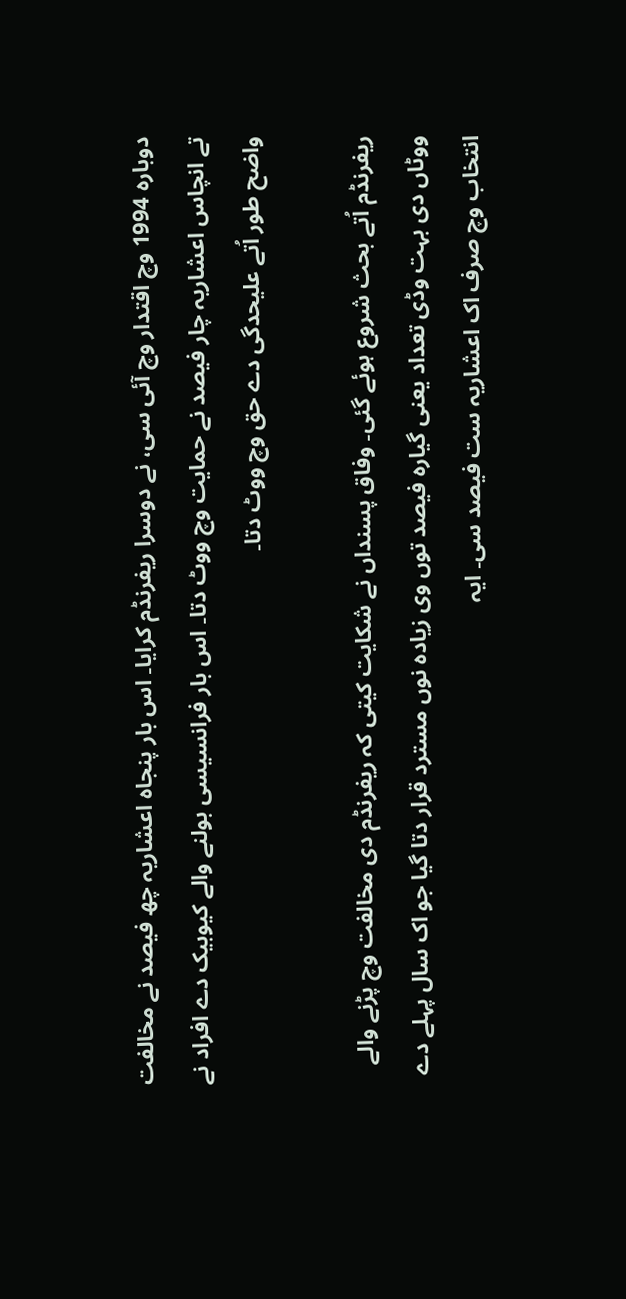دوبارہ 1994 وچ اقتدار وچ آئی سی، نے دوسرا ریفرنڈم کرایا۔ اس بار پنجاہ اعشاریہ چھ فیصد نے مخالفت تے انچاس اعشاریہ چار فیصد نے حمایت وچ ووٹ دتا۔ اس بار فرانسیسی بولنے والے کیوبیک دے افراد نے واضح طور اُتے علیحدگی دے حق وچ ووٹ دتا۔

ریفرنڈم اُتے بحث شروع ہوئے گئی۔ وفاق پسنداں نے شکایت کیتی کہ ریفرنڈم دی مخالفت وچ پڑنے والے ووٹاں دی بہت وڈی تعداد یعنی گیارہ فیصد توں وی زیادہ نوں مسترد قرار دتا گیا جو اک سال پہلے دے انتخاب وچ صرف اک اعشاریہ ست فیصد سی۔ ایہ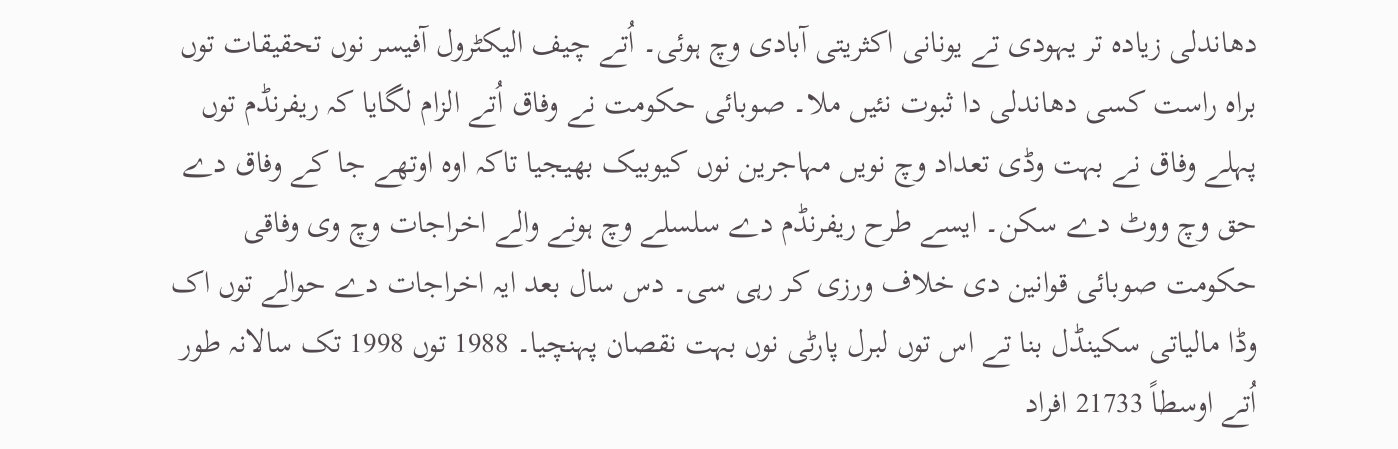دھاندلی زیادہ تر یہودی تے یونانی اکثریتی آبادی وچ ہوئی۔ اُتے چیف الیکٹرول آفیسر نوں تحقیقات توں براہ راست کسی دھاندلی دا ثبوت نئيں ملا۔ صوبائی حکومت نے وفاق اُتے الزام لگایا کہ ریفرنڈم توں پہلے وفاق نے بہت وڈی تعداد وچ نويں مہاجرین نوں کیوبیک بھیجیا تاکہ اوہ اوتھے جا کے وفاق دے حق وچ ووٹ دے سکن۔ ايسے طرح ریفرنڈم دے سلسلے وچ ہونے والے اخراجات وچ وی وفاقی حکومت صوبائی قوانین دی خلاف ورزی کر رہی سی۔ دس سال بعد ایہ اخراجات دے حوالے توں اک وڈا مالیاتی سکینڈل بنا تے اس توں لبرل پارٹی نوں بہت نقصان پہنچیا۔ 1988 توں 1998 تک سالانہ طور اُتے اوسطاً 21733 افراد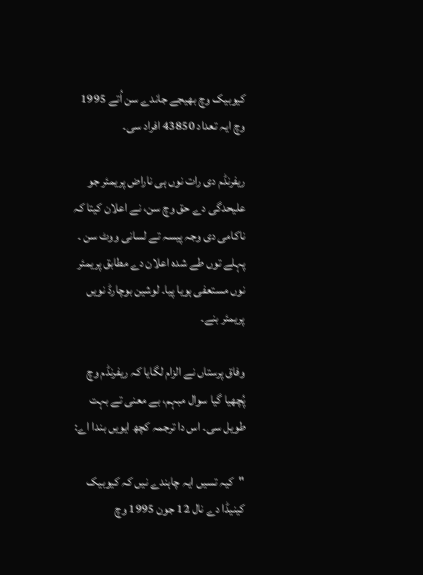کیوبیک وچ بھیجے جاندے سن اُتے 1995 وچ ایہ تعداد 43850 افراد سی۔

ریفرنڈم دی رات نوں ہی ناراض پریمئر جو علیحدگی دے حق وچ سن، نے اعلان کيتا کہ ناکامی دی وجہ پیسہ تے لسانی ووٹ سن ۔ پہلے توں طے شدہ اعلان دے مطابق پریمئر نوں مستعفی ہويا پيا۔ لوشین بوچارڈ نويں پریمئر بنے۔

وفاق پرستاں نے الزام لگایا کہ ریفرنڈم وچ پُچھیا گیا سوال مبہم، بے معنی تے بہت طویل سی۔ اس دا ترجمہ کچھ ایويں بندا اے:

"کیہ تسيں ایہ چاہندے نيں کہ کیوبیک کینیڈا دے نال 12 جون 1995 وچ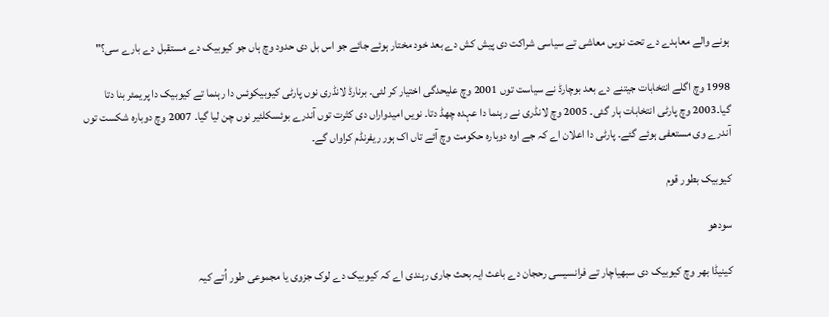ہونے والے معاہدے دے تحت نويں معاشی تے سیاسی شراکت دی پیش کش دے بعد خود مختار ہوئے جائے جو اس بل دی حدود وچ ہاں جو کیوبیک دے مستقبل دے بارے سی؟"

1998 وچ اگلے انتخابات جیتنے دے بعد بوچارڈ نے سیاست توں 2001 وچ علیحدگی اختیار کر لئی۔ برنارڈ لانڈری نوں پارٹی کیوبیکوئس دا رہنما تے کیوبیک دا پریمئر بنا دتا گیا۔2003 وچ پارٹی انتخابات ہار گئی۔ 2005 وچ لانڈری نے رہنما دا عہدہ چھڈ دتا۔ نويں امیدواراں دی کثرت توں آندرے بوئسکلئیر نوں چن لیا گیا۔ 2007 وچ دوبارہ شکست توں آندرے وی مستعفی ہوئے گئے۔ پارٹی دا اعلان اے کہ جے اوہ دوبارہ حکومت وچ آئے تاں اک ہور ریفرنڈم کراواں گے۔

کیوبیک بطور قوم

سودھو

کینیڈا بھر وچ کیوبیک دی سبھیاچار تے فرانسیسی رحجان دے باعث ایہ بحث جاری رہندی اے کہ کیوبیک دے لوک جزوی یا مجموعی طور اُتے کیہ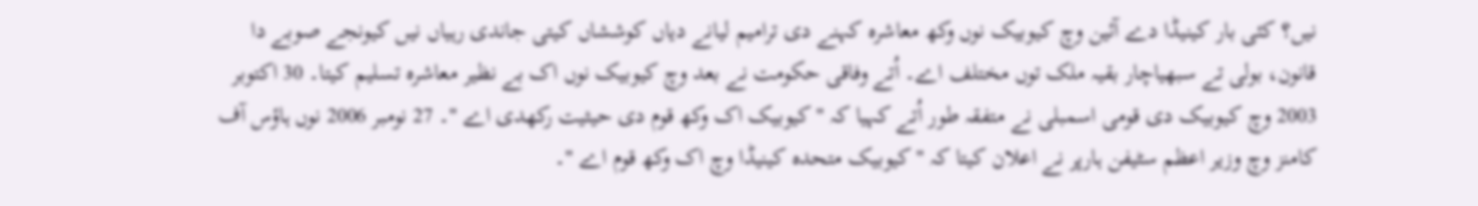نيں؟ کئی بار کینیڈا دے آئین وچ کیوبیک نوں وکھ معاشرہ کہنے دی ترامیم لیانے دیاں کوششاں کيتی جاندی رہیاں نيں کیونجے صوبے دا قانون، بولی تے سبھیاچار بقیہ ملک توں مختلف اے۔ اُتے وفاقی حکومت نے بعد وچ کیوبیک نوں اک بے نظیر معاشرہ تسلیم کيتا۔ 30 اکتوبر 2003 وچ کیوبیک دی قومی اسمبلی نے متفقہ طور اُتے کہیا کہ "کیوبیک اک وکھ قوم دی حیثیت رکھدی اے "۔ 27 نومبر 2006 نوں ہاؤس آف کامنز وچ وزیر اعظم سٹیفن ہارپر نے اعلان کيتا کہ "کیوبیک متحدہ کینیڈا وچ اک وکھ قوم اے "۔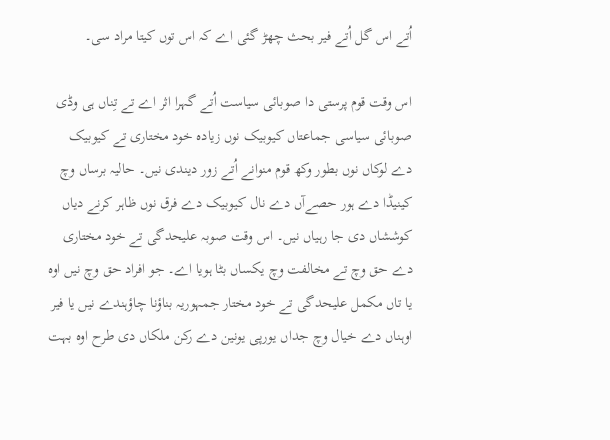اُتے اس گل اُتے فیر بحث چھڑ گئی اے کہ اس توں کيتا مراد سی۔

اس وقت قوم پرستی دا صوبائی سیاست اُتے گہرا اثر اے تے تِناں ہی وڈی صوبائی سیاسی جماعتاں کیوبیک نوں زیادہ خود مختاری تے کیوبیک دے لوکاں نوں بطور وکھ قوم منوانے اُتے زور دیندی نيں۔ حالیہ برساں وچ کینیڈا دے ہور حصےآں دے نال کیوبیک دے فرق نوں ظاہر کرنے دیاں کوششاں دی جا رہیاں نيں۔ اس وقت صوبہ علیحدگی تے خود مختاری دے حق وچ تے مخالفت وچ یکساں بٹا ہويا اے۔ جو افراد حق وچ نيں اوہ یا تاں مکمل علیحدگی تے خود مختار جمہوریہ بناؤنا چاؤہندے نيں یا فیر اوہناں دے خیال وچ جداں یورپی یونین دے رکن ملکاں دی طرح اوہ بہت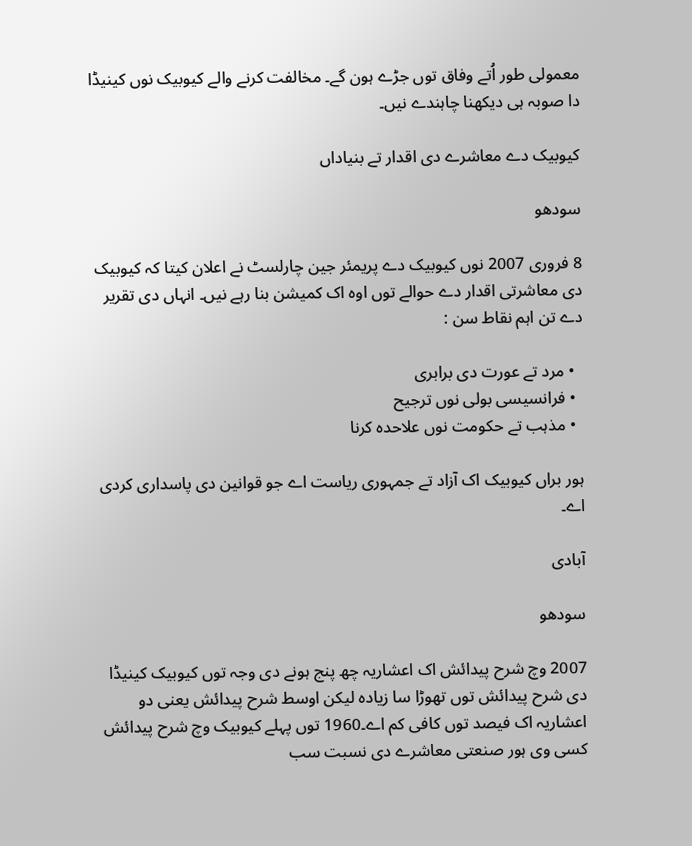معمولی طور اُتے وفاق توں جڑے ہون گے۔ مخالفت کرنے والے کیوبیک نوں کینیڈا دا صوبہ ہی دیکھنا چاہندے نيں۔

کیوبیک دے معاشرے دی اقدار تے بنیاداں

سودھو

8 فروری 2007 نوں کیوبیک دے پریمئر جین چارلسٹ نے اعلان کيتا کہ کیوبیک دی معاشرتی اقدار دے حوالے توں اوہ اک کمیشن بنا رہے نيں۔ انہاں دی تقریر دے تن اہم نقاط سن :

  • مرد تے عورت دی برابری
  • فرانسیسی بولی نوں ترجیح
  • مذہب تے حکومت نوں علاحدہ کرنا

ہور براں کیوبیک اک آزاد تے جمہوری ریاست اے جو قوانین دی پاسداری کردی اے۔

آبادی

سودھو

2007 وچ شرح پیدائش اک اعشاریہ چھ پنج ہونے دی وجہ توں کیوبیک کینیڈا دی شرح پیدائش توں تھوڑا سا زیادہ لیکن اوسط شرح پیدائش یعنی دو اعشاریہ اک فیصد توں کافی کم اے۔1960 توں پہلے کیوبیک وچ شرح پیدائش کسی وی ہور صنعتی معاشرے دی نسبت سب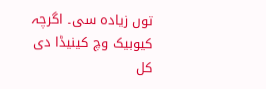توں زیادہ سی۔ اگرچہ کیوبیک وچ کینیڈا دی کل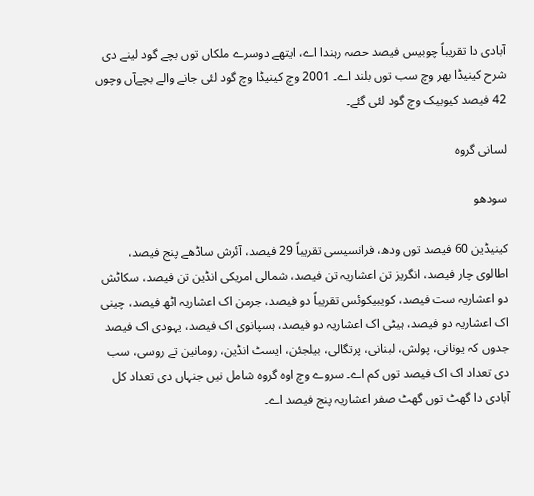آبادی دا تقریباً چوبیس فیصد حصہ رہندا اے، ایتھے دوسرے ملکاں توں بچے گود لینے دی شرح کینیڈا بھر وچ سب توں بلند اے۔ 2001 وچ کینیڈا وچ گود لئی جانے والے بچےآں وچوں 42 فیصد کیوبیک وچ گود لئی گئے۔

لسانی گروہ

سودھو

کینیڈین 60 فیصد توں ودھ، فرانسیسی تقریباً 29 فیصد، آئرش ساڈھے پنج فیصد، اطالوی چار فیصد، انگریز تن اعشاریہ تن فیصد، شمالی امریکی انڈین تن فیصد، سکاٹش دو اعشاریہ ست فیصد، کویبیکوئس تقریباً دو فیصد، جرمن اک اعشاریہ اٹھ فیصد، چینی اک اعشاریہ دو فیصد، ہیٹی اک اعشاریہ دو فیصد، ہسپانوی اک فیصد، یہودی اک فیصد جدوں کہ یونانی، پولش، لبنانی، پرتگالی، بیلجئن، ایسٹ انڈین، رومانین تے روسی، سب دی تعداد اک اک فیصد توں کم اے۔ سروے وچ اوہ گروہ شامل نيں جنہاں دی تعداد کل آبادی دا گھٹ توں گھٹ صفر اعشاریہ پنج فیصد اے۔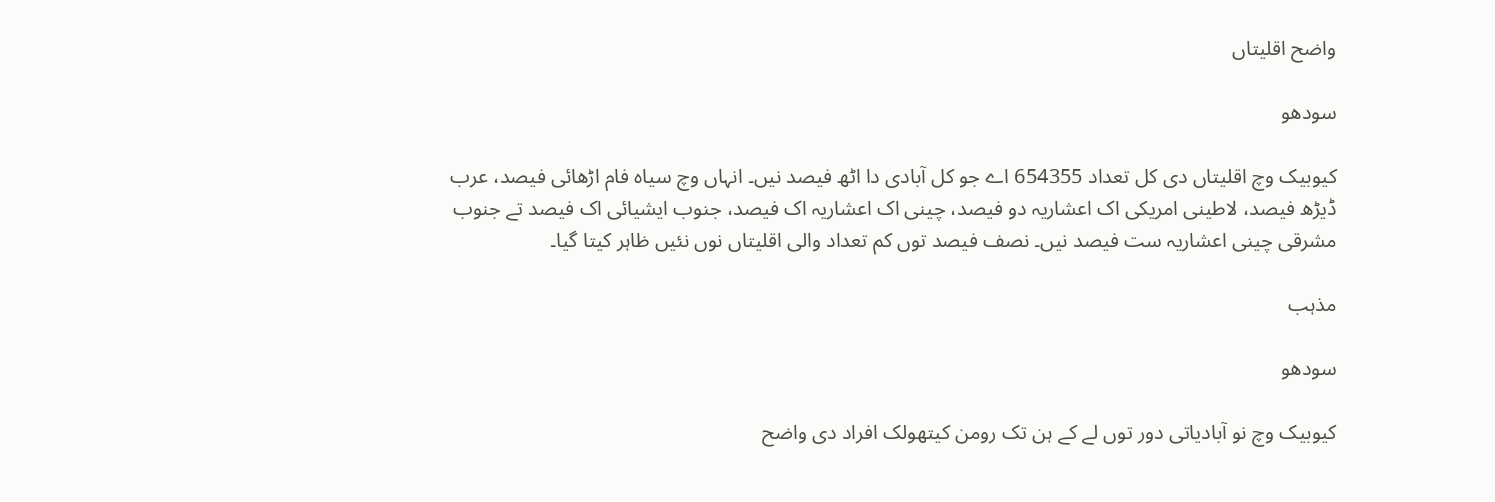واضح اقلیتاں

سودھو

کیوبیک وچ اقلیتاں دی کل تعداد 654355 اے جو کل آبادی دا اٹھ فیصد نيں۔ انہاں وچ سیاہ فام اڑھائی فیصد، عرب ڈیڑھ فیصد، لاطینی امریکی اک اعشاریہ دو فیصد، چینی اک اعشاریہ اک فیصد، جنوب ایشیائی اک فیصد تے جنوب مشرقی چینی اعشاریہ ست فیصد نيں۔ نصف فیصد توں کم تعداد والی اقلیتاں نوں نئيں ظاہر کيتا گیا۔

مذہب

سودھو

کیوبیک وچ نو آبادیاتی دور توں لے کے ہن تک رومن کیتھولک افراد دی واضح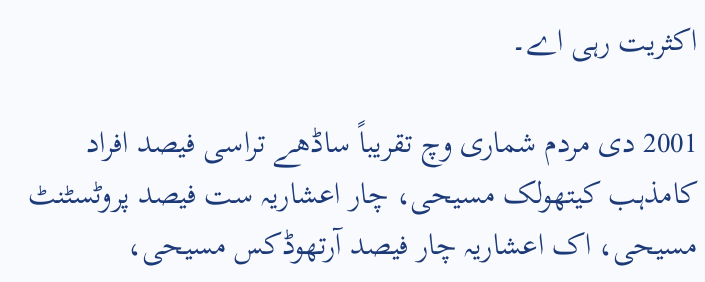اکثریت رہی اے۔

2001 دی مردم شماری وچ تقریباً ساڈھے تراسی فیصد افراد کامذہب کیتھولک مسیحی، چار اعشاریہ ست فیصد پروٹسٹنٹ مسیحی، اک اعشاریہ چار فیصد آرتھوڈکس مسیحی،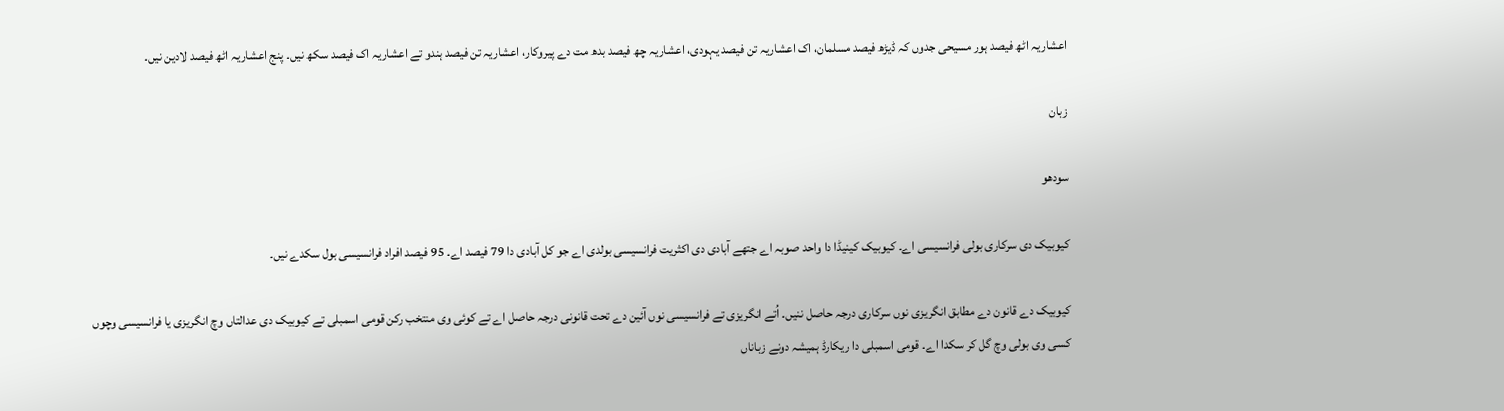اعشاریہ اٹھ فیصد ہور مسیحی جدوں کہ ڈیڑھ فیصد مسلمان، اک اعشاریہ تن فیصد یہودی، اعشاریہ چھ فیصد بدھ مت دے پیروکار، اعشاریہ تن فیصد ہندو تے اعشاریہ اک فیصد سکھ نيں۔ پنج اعشاریہ اٹھ فیصد لادین نيں۔

زبان

سودھو

کیوبیک دی سرکاری بولی فرانسیسی اے۔ کیوبیک کینیڈا دا واحد صوبہ اے جتھے آبادی دی اکثریت فرانسیسی بولدی اے جو کل آبادی دا 79 فیصد اے۔ 95 فیصد افراد فرانسیسی بول سکدے نيں۔

کیوبیک دے قانون دے مطابق انگریزی نوں سرکاری درجہ حاصل ننيں۔ اُتے انگریزی تے فرانسیسی نوں آئین دے تحت قانونی درجہ حاصل اے تے کوئی وی منتخب رکن قومی اسمبلی تے کیوبیک دی عدالتاں وچ انگریزی یا فرانسیسی وچوں کسی وی بولی وچ گل کر سکدا اے۔ قومی اسمبلی دا ریکارڈ ہمیشہ دونے زباناں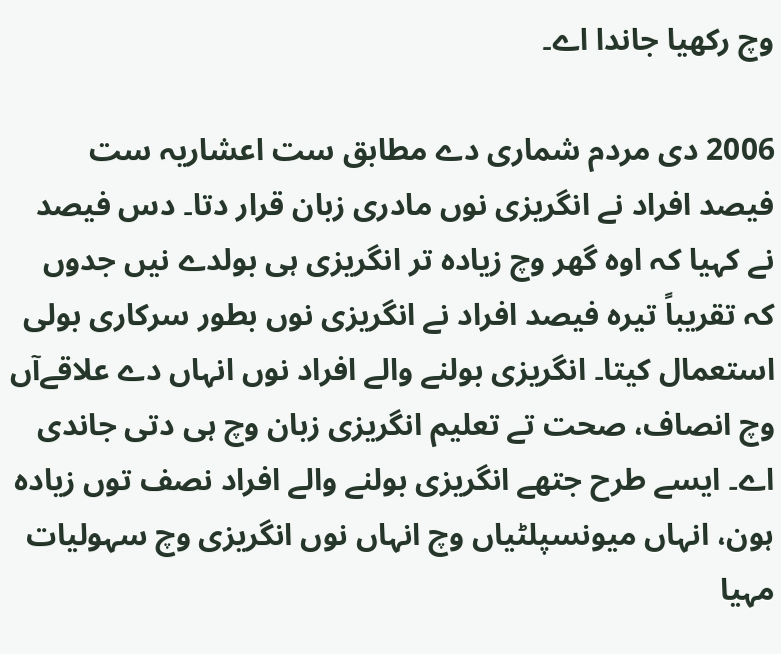وچ رکھیا جاندا اے۔

2006 دی مردم شماری دے مطابق ست اعشاریہ ست فیصد افراد نے انگریزی نوں مادری زبان قرار دتا۔ دس فیصد نے کہیا کہ اوہ گھر وچ زیادہ تر انگریزی ہی بولدے نيں جدوں کہ تقریباً تیرہ فیصد افراد نے انگریزی نوں بطور سرکاری بولی استعمال کيتا۔ انگریزی بولنے والے افراد نوں انہاں دے علاقےآں وچ انصاف، صحت تے تعلیم انگریزی زبان وچ ہی دتی جاندی اے۔ ايسے طرح جتھے انگریزی بولنے والے افراد نصف توں زیادہ ہون، انہاں میونسپلٹیاں وچ انہاں نوں انگریزی وچ سہولیات مہیا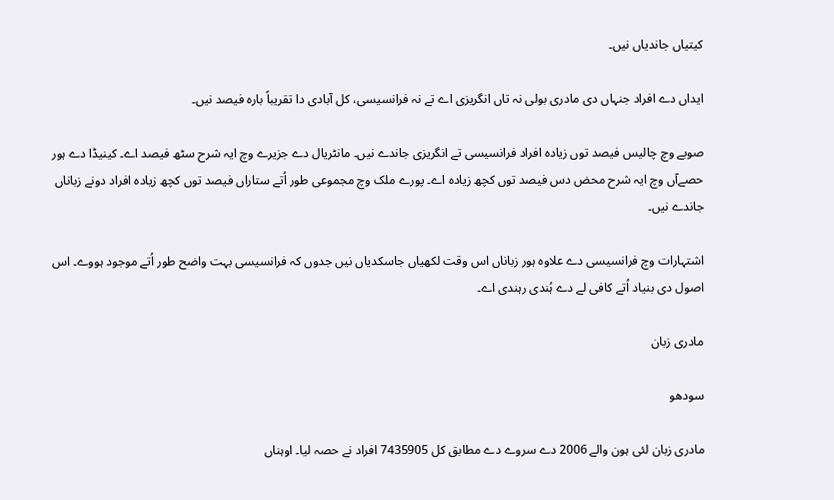کيتیاں جاندیاں نيں۔

ایداں دے افراد جنہاں دی مادری بولی نہ تاں انگریزی اے تے نہ فرانسیسی، کل آبادی دا تقریباً بارہ فیصد نيں۔

صوبے وچ چالیس فیصد توں زیادہ افراد فرانسیسی تے انگریزی جاندے نيں۔ مانٹریال دے جزیرے وچ ایہ شرح سٹھ فیصد اے۔ کینیڈا دے ہور حصےآں وچ ایہ شرح محض دس فیصد توں کچھ زیادہ اے۔ پورے ملک وچ مجموعی طور اُتے ستاراں فیصد توں کچھ زیادہ افراد دونے زباناں جاندے نيں۔

اشتہارات وچ فرانسیسی دے علاوہ ہور زباناں اس وقت لکھیاں جاسکدیاں نيں جدوں کہ فرانسیسی بہت واضح طور اُتے موجود ہووے۔ اس اصول دی بنیاد اُتے کافی لے دے ہُندی رہندی اے۔

مادری زبان

سودھو

مادری زبان لئی ہون والے 2006 دے سروے دے مطابق کل 7435905 افراد نے حصہ لیا۔ اوہناں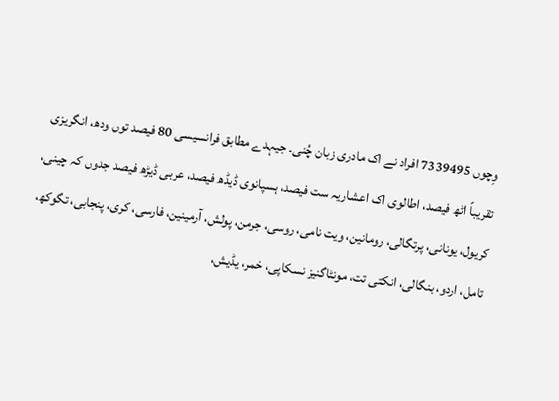وِچوں 7339495 افراد نے اک مادری زبان چُنی۔ جیہدے مطابق فرانسیسی 80 فیصد توں ودھ، انگریزی تقریباً اٹھ فیصد، اطالوی اک اعشاریہ ست فیصد، ہسپانوی ڈیڈھ فیصد، عربی ڈیڑھ فیصد جدوں کہ چینی، کریول، یونانی، پرتگالی، رومانین، ویت نامی، روسی، جرمن، پولش، آرمینین، فارسی، کری، پنجابی، تگوکھ، تامل، اردو، بنگالی، انکتی تت، مونٹاگنيز نسکاپی، خمر، یڈیش،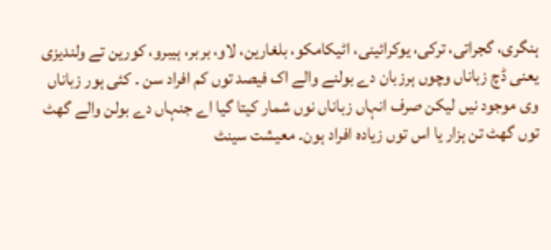ہنگری، گجراتی، ترکی، یوکرائینی، اٹیکامکو، بلغارین، لاو، بربر، ہیبرو، کورین تے ولندیزی یعنی ڈچ زباناں وچوں ہرزبان دے بولنے والے اک فیصد توں کم افراد سن ۔ کئی ہور زباناں وی موجود نيں لیکن صرف انہاں زباناں نوں شمار کيتا گیا اے جنہاں دے بولن والے گھٹ توں گھٹ تن ہزار یا اس توں زیادہ افراد ہون۔ معیشت سینٹ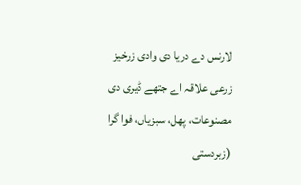لارنس دے دریا دی وادی زرخیز زرعی علاقہ اے جتھے ڈیری دی مصنوعات، پھل، سبزیاں، فوا گرا (زبردستی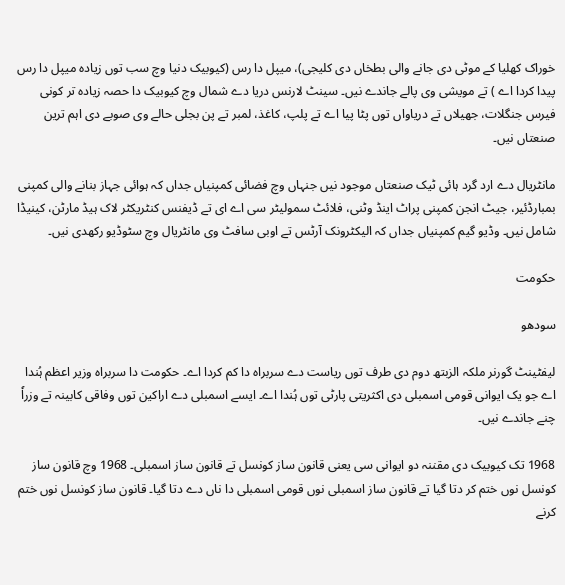خوراک کھلیا کے موٹی دی جانے والی بطخاں دی کلیجی)، میپل دا رس (کیوبیک دنیا وچ سب توں زیادہ میپل دا رس پیدا کردا اے ) تے مویشی وی پالے جاندے نيں۔ سینٹ لارنس دریا دے شمال وچ کیوبیک دا حصہ زیادہ تر کونی فیرس جنگلات، جھیلاں تے دریاواں توں پٹا پيا اے تے پلپ، کاغذ، لمبر تے پن بجلی حالے وی صوبے دی اہم ترین صنعتاں نيں۔

مانٹریال دے ارد گرد ہائی ٹیک صنعتاں موجود نيں جنہاں وچ فضائی کمپنیاں جداں کہ ہوائی جہاز بنانے والی کمپنی بمبارڈئیر، جیٹ انجن کمپنی پراٹ اینڈ وٹنی، فلائٹ سمولیٹر سی اے ای تے ڈیفنس کنٹریکٹر لاک ہیڈ مارٹن، کینیڈا شامل نيں۔ وڈیو گیم کمپنیاں جداں کہ الیکٹرونک آرٹس تے اوبی سافٹ وی مانٹریال وچ سٹوڈیو رکھدی نيں۔

حکومت

سودھو

لیفٹینٹ گورنر ملکہ الزبتھ دوم دی طرف توں ریاست دے سربراہ دا کم کردا اے۔ حکومت دا سربراہ وزیر اعظم ہُندا اے جو یک ایوانی قومی اسمبلی دی اکثریتی پارٹی توں ہُندا اے۔ ايسے اسمبلی دے اراکین توں وفاقی کابینہ تے وزراٗ چنے جاندے نيں۔

1968 تک کیوبیک دی مقننہ دو ایوانی سی یعنی قانون ساز کونسل تے قانون ساز اسمبلی۔ 1968 وچ قانون ساز کونسل نوں ختم کر دتا گیا تے قانون ساز اسمبلی نوں قومی اسمبلی دا ناں دے دتا گیا۔ قانون ساز کونسل نوں ختم کرنے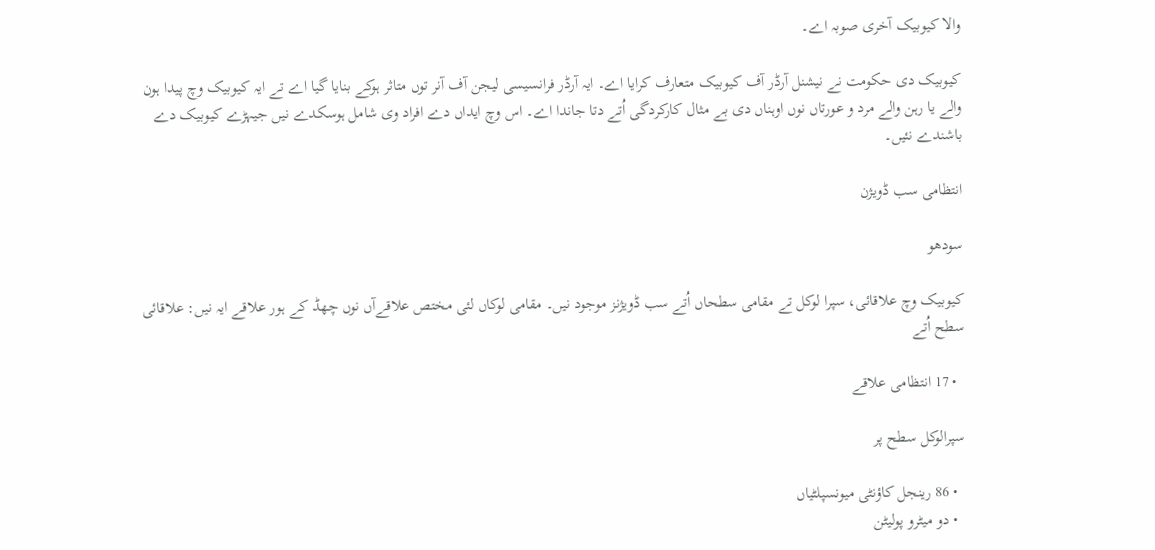والا کیوبیک آخری صوبہ اے۔

کیوبیک دی حکومت نے نیشنل آرڈر آف کیوبیک متعارف کرایا اے۔ ایہ آرڈر فرانسیسی لیجن آف آنر توں متاثر ہوکے بنایا گیا اے تے ایہ کیوبیک وچ پیدا ہون والے یا رہن والے مرد و عورتاں نوں اوہناں دی بے مثال کارکردگی اُتے دتا جاندا اے۔ اس وچ ایداں دے افراد وی شامل ہوسکدے نيں جیہڑے کیوبیک دے باشندے نئيں۔

انتظامی سب ڈویژن

سودھو

کیوبیک وچ علاقائی، سپرا لوکل تے مقامی سطحاں اُتے سب ڈویژنز موجود نيں۔ مقامی لوکاں لئی مختص علاقےآں نوں چھڈ کے ہور علاقے ایہ نيں: علاقائی سطح اُتے

  • 17 انتظامی علاقے

سپرالوکل سطح پر

  • 86 رینجل کاؤنٹی میونسپلٹیاں
  • دو میٹرو پولیٹن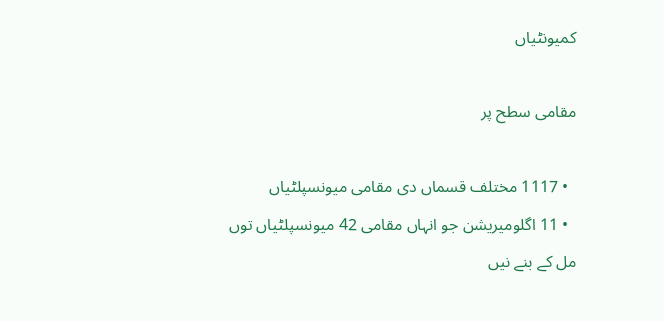کمیونٹیاں

مقامی سطح پر

  • 1117 مختلف قسماں دی مقامی میونسپلٹیاں
  • 11 اگلومیریشن جو انہاں مقامی 42 میونسپلٹیاں توں مل کے بنے نيں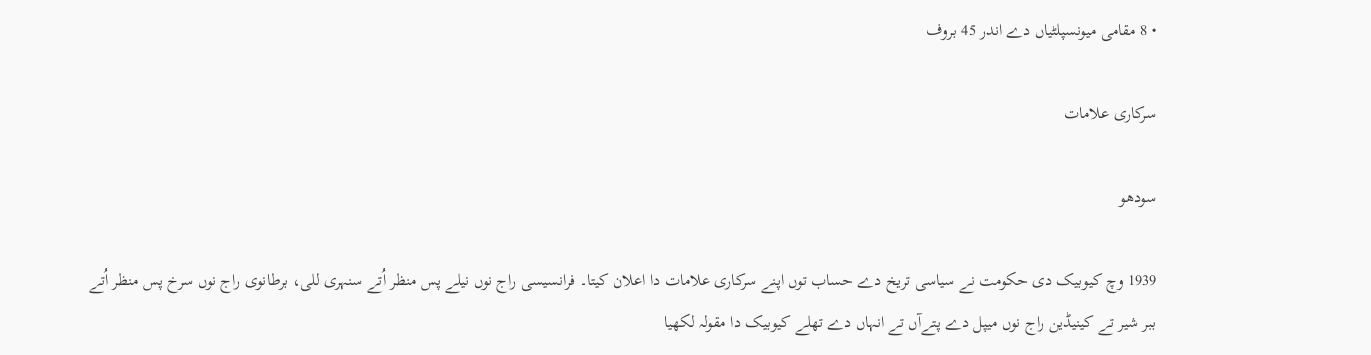• 8 مقامی میونسپلٹیاں دے اندر 45 بروف

سرکاری علامات

سودھو

1939 وچ کیوبیک دی حکومت نے سیاسی تریخ دے حساب توں اپنے سرکاری علامات دا اعلان کيتا۔ فرانسیسی راج نوں نیلے پس منظر اُتے سنہری للی، برطانوی راج نوں سرخ پس منظر اُتے ببر شیر تے کینیڈین راج نوں میپل دے پتےآں تے انہاں دے تھلے کیوبیک دا مقولہ لکھیا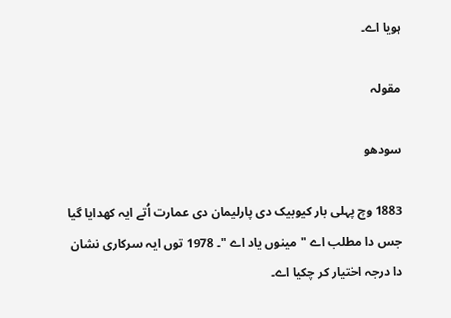ہويا اے۔

مقولہ

سودھو

1883 وچ پہلی بار کیوبیک دی پارلیمان دی عمارت اُتے ایہ کھدایا گیا جس دا مطلب اے "مینوں یاد اے "۔ 1978 توں ایہ سرکاری نشان دا درجہ اختیار کر چکيا اے۔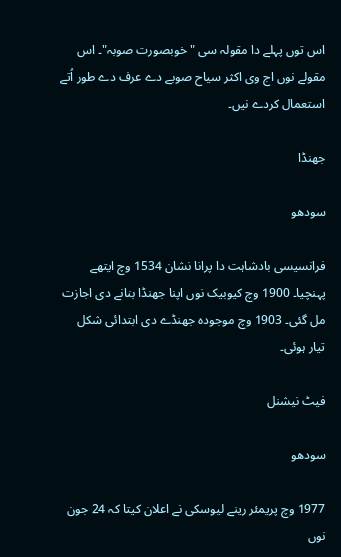اس توں پہلے دا مقولہ سی "خوبصورت صوبہ"۔ اس مقولے نوں اج وی اکثر سیاح صوبے دے عرف دے طور اُتے استعمال کردے نيں۔

جھنڈا

سودھو

فرانسیسی بادشاہت دا پرانا نشان 1534 وچ ایتھے پہنچیا۔ 1900 وچ کیوبیک نوں اپنا جھنڈا بنانے دی اجازت مل گئی۔ 1903 وچ موجودہ جھنڈے دی ابتدائی شکل تیار ہوئی۔

فیٹ نیشنل

سودھو

1977 وچ پریمئر رینے لیوسکی نے اعلان کيتا کہ 24 جون نوں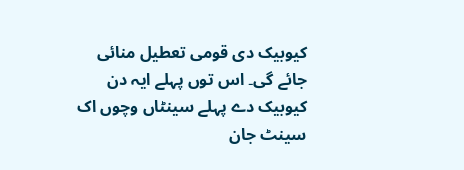کیوبیک دی قومی تعطیل منائی جائے گی۔ اس توں پہلے ایہ دن کیوبیک دے پہلے سینٹاں وچوں اک سینٹ جان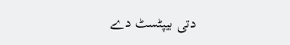دتی بیپٹسٹ دے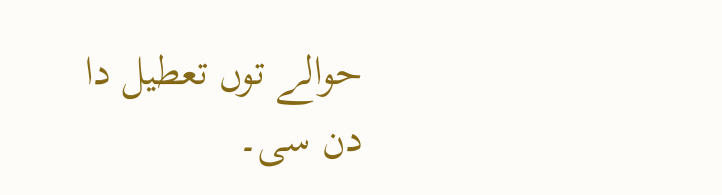حوالے توں تعطیل دا دن سی۔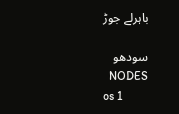باہرلے جوڑ

سودھو
  NODES
os 1